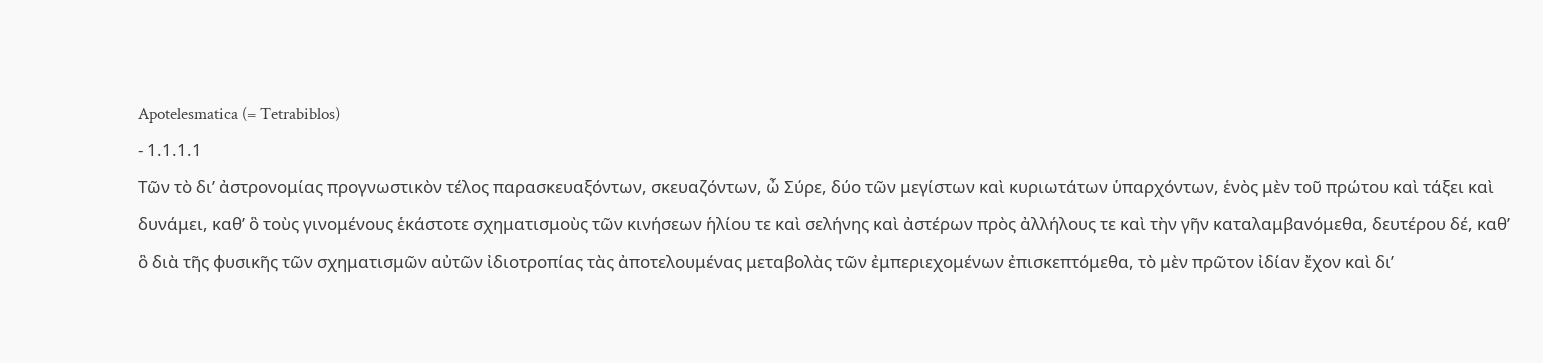Apotelesmatica (= Tetrabiblos)
- 1.1.1.1
Τῶν τὸ δι’ ἀστρονομίας προγνωστικὸν τέλος παρασκευαξόντων, σκευαζόντων, ὦ Σύρε, δύο τῶν μεγίστων καὶ κυριωτάτων ὑπαρχόντων, ἑνὸς μὲν τοῦ πρώτου καὶ τάξει καὶ δυνάμει, καθ’ ὃ τοὺς γινομένους ἑκάστοτε σχηματισμοὺς τῶν κινήσεων ἡλίου τε καὶ σελήνης καὶ ἀστέρων πρὸς ἀλλήλους τε καὶ τὴν γῆν καταλαμβανόμεθα, δευτέρου δέ, καθ’ ὃ διὰ τῆς φυσικῆς τῶν σχηματισμῶν αὐτῶν ἰδιοτροπίας τὰς ἀποτελουμένας μεταβολὰς τῶν ἐμπεριεχομένων ἐπισκεπτόμεθα, τὸ μὲν πρῶτον ἰδίαν ἔχον καὶ δι’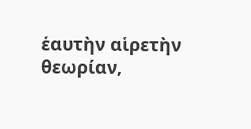ἑαυτὴν αἱρετὴν θεωρίαν,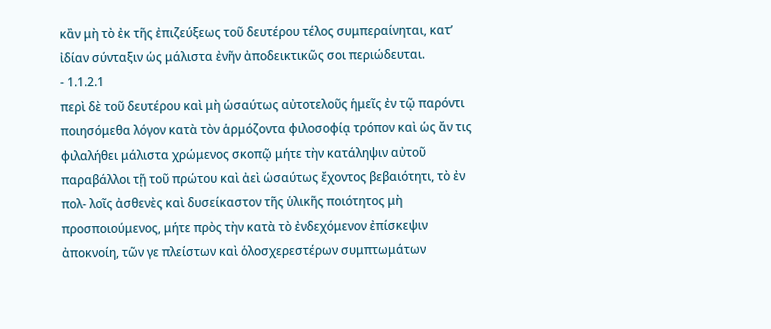κἂν μὴ τὸ ἐκ τῆς ἐπιζεύξεως τοῦ δευτέρου τέλος συμπεραίνηται, κατ’ ἰδίαν σύνταξιν ὡς μάλιστα ἐνῆν ἀποδεικτικῶς σοι περιώδευται.
- 1.1.2.1
περὶ δὲ τοῦ δευτέρου καὶ μὴ ὡσαύτως αὐτοτελοῦς ἡμεῖς ἐν τῷ παρόντι ποιησόμεθα λόγον κατὰ τὸν ἁρμόζοντα φιλοσοφίᾳ τρόπον καὶ ὡς ἄν τις φιλαλήθει μάλιστα χρώμενος σκοπῷ μήτε τὴν κατάληψιν αὐτοῦ παραβάλλοι τῇ τοῦ πρώτου καὶ ἀεὶ ὡσαύτως ἔχοντος βεβαιότητι, τὸ ἐν πολ- λοῖς ἀσθενὲς καὶ δυσείκαστον τῆς ὑλικῆς ποιότητος μὴ προσποιούμενος, μήτε πρὸς τὴν κατὰ τὸ ἐνδεχόμενον ἐπίσκεψιν ἀποκνοίη, τῶν γε πλείστων καὶ ὁλοσχερεστέρων συμπτωμάτων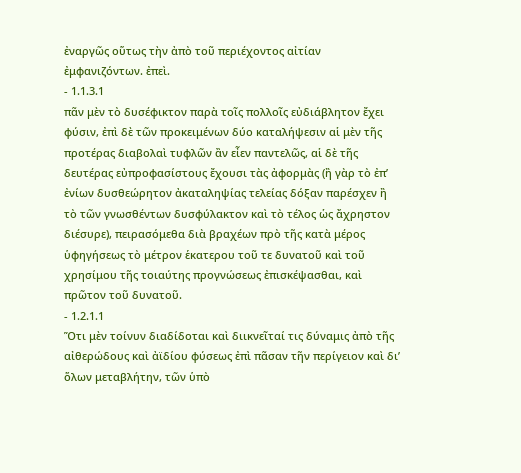ἐναργῶς οὕτως τὴν ἀπὸ τοῦ περιέχοντος αἰτίαν ἐμφανιζόντων. ἐπεὶ.
- 1.1.3.1
πᾶν μὲν τὸ δυσέφικτον παρὰ τοῖς πολλοῖς εὐδιάβλητον ἔχει φύσιν, ἐπὶ δὲ τῶν προκειμένων δύο καταλήψεσιν αἱ μὲν τῆς προτέρας διαβολαὶ τυφλῶν ἂν εἶεν παντελῶς, αἱ δὲ τῆς δευτέρας εὐπροφασίστους ἔχουσι τὰς ἀφορμὰς (ἢ γὰρ τὸ ἐπ’ ἐνίων δυσθεώρητον ἀκαταληψίας τελείας δόξαν παρέσχεν ἢ τὸ τῶν γνωσθέντων δυσφύλακτον καὶ τὸ τέλος ὡς ἄχρηστον διέσυρε), πειρασόμεθα διὰ βραχέων πρὸ τῆς κατὰ μέρος ὑφηγήσεως τὸ μέτρον ἑκατερου τοῦ τε δυνατοῦ καὶ τοῦ χρησίμου τῆς τοιαύτης προγνώσεως ἐπισκέψασθαι, καὶ πρῶτον τοῦ δυνατοῦ.
- 1.2.1.1
Ὅτι μὲν τοίνυν διαδίδοται καὶ διικνεῖταί τις δύναμις ἀπὸ τῆς αἰθερώδους καὶ ἀϊδίου φύσεως ἐπὶ πᾶσαν τῆν περίγειον καὶ δι’ ὅλων μεταβλήτην, τῶν ὑπὸ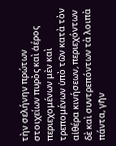τὴν σελήνην πρώτων στοιχείων πυρὸς καὶ ἀέρος περιεχομένων μὲν καὶ τρεπομένων ὑπὸ τῶν κατὰ τὸν αἰθέρα κινήσεων, περιεχόντων δὲ καὶ συντρεπόντων τὰ λοιπὰ πάντα, γῆν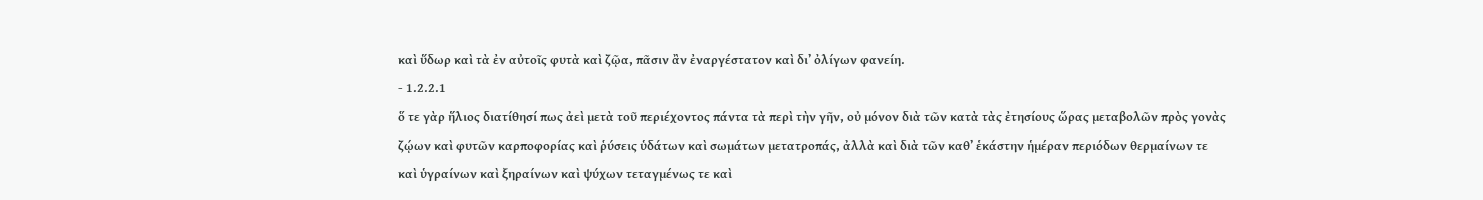καὶ ὕδωρ καὶ τὰ ἐν αὐτοῖς φυτὰ καὶ ζῷα, πᾶσιν ἂν ἐναργέστατον καὶ δι’ ὀλίγων φανείη.
- 1.2.2.1
ὅ τε γὰρ ἥλιος διατίθησί πως ἀεὶ μετὰ τοῦ περιέχοντος πάντα τὰ περὶ τὴν γῆν, οὐ μόνον διὰ τῶν κατὰ τὰς ἐτησίους ὥρας μεταβολῶν πρὸς γονὰς ζῴων καὶ φυτῶν καρποφορίας καὶ ῥύσεις ὑδάτων καὶ σωμάτων μετατροπάς, ἀλλὰ καὶ διὰ τῶν καθ’ ἑκάστην ἡμέραν περιόδων θερμαίνων τε καὶ ὑγραίνων καὶ ξηραίνων καὶ ψύχων τεταγμένως τε καὶ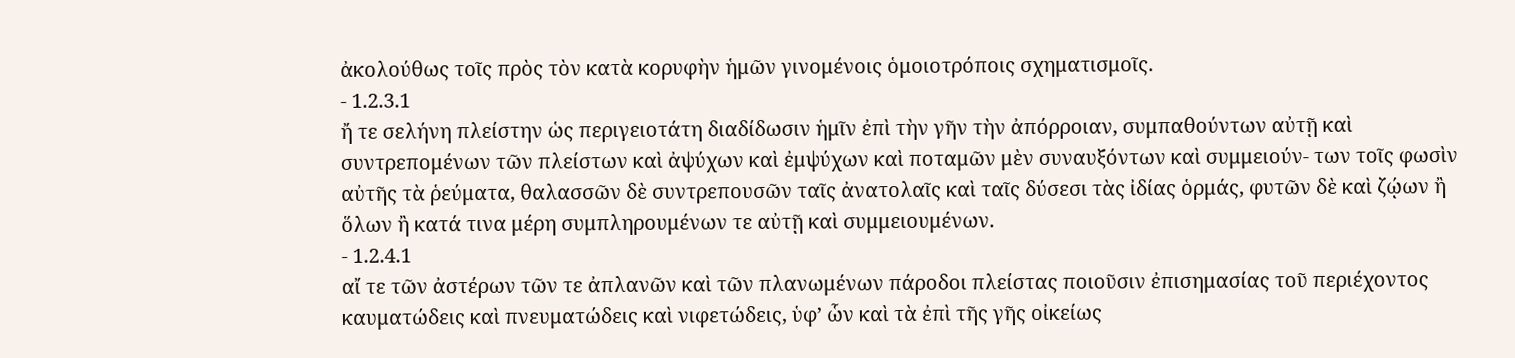ἀκολούθως τοῖς πρὸς τὸν κατὰ κορυφὴν ἡμῶν γινομένοις ὁμοιοτρόποις σχηματισμοῖς.
- 1.2.3.1
ἤ τε σελήνη πλείστην ὡς περιγειοτάτη διαδίδωσιν ἡμῖν ἐπὶ τὴν γῆν τὴν ἀπόρροιαν, συμπαθούντων αὐτῇ καὶ συντρεπομένων τῶν πλείστων καὶ ἀψύχων καὶ ἐμψύχων καὶ ποταμῶν μὲν συναυξόντων καὶ συμμειούν- των τοῖς φωσὶν αὐτῆς τὰ ῥεύματα, θαλασσῶν δὲ συντρεπουσῶν ταῖς ἀνατολαῖς καὶ ταῖς δύσεσι τὰς ἰδίας ὁρμάς, φυτῶν δὲ καὶ ζῴων ἢ ὅλων ἢ κατά τινα μέρη συμπληρουμένων τε αὐτῇ καὶ συμμειουμένων.
- 1.2.4.1
αἴ τε τῶν ἀστέρων τῶν τε ἀπλανῶν καὶ τῶν πλανωμένων πάροδοι πλείστας ποιοῦσιν ἐπισημασίας τοῦ περιέχοντος καυματώδεις καὶ πνευματώδεις καὶ νιφετώδεις, ὑφ’ ὧν καὶ τὰ ἐπὶ τῆς γῆς οἰκείως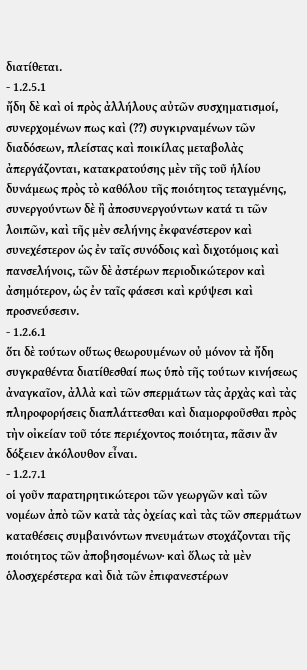διατίθεται.
- 1.2.5.1
ἤδη δὲ καὶ οἱ πρὸς ἀλλήλους αὐτῶν συσχηματισμοί, συνερχομένων πως καὶ (??) συγκιρναμένων τῶν διαδόσεων, πλείστας καὶ ποικίλας μεταβολὰς ἀπεργάζονται, κατακρατούσης μὲν τῆς τοῦ ἡλίου δυνάμεως πρὸς τὸ καθόλου τῆς ποιότητος τεταγμένης, συνεργούντων δὲ ἢ ἀποσυνεργούντων κατά τι τῶν λοιπῶν, καὶ τῆς μὲν σελήνης ἐκφανέστερον καὶ συνεχέστερον ὡς ἐν ταῖς συνόδοις καὶ διχοτόμοις καὶ πανσελήνοις, τῶν δὲ ἀστέρων περιοδικώτερον καὶ ἀσημότερον, ὡς ἐν ταῖς φάσεσι καὶ κρύψεσι καὶ προσνεύσεσιν.
- 1.2.6.1
ὅτι δὲ τούτων οὕτως θεωρουμένων οὐ μόνον τὰ ἤδη συγκραθέντα διατίθεσθαί πως ὑπὸ τῆς τούτων κινήσεως ἀναγκαῖον, ἀλλὰ καὶ τῶν σπερμάτων τὰς ἀρχὰς καὶ τὰς πληροφορήσεις διαπλάττεσθαι καὶ διαμορφοῦσθαι πρὸς τὴν οἰκείαν τοῦ τότε περιέχοντος ποιότητα, πᾶσιν ἂν δόξειεν ἀκόλουθον εἶναι.
- 1.2.7.1
οἱ γοῦν παρατηρητικώτεροι τῶν γεωργῶν καὶ τῶν νομέων ἀπὸ τῶν κατὰ τὰς ὀχείας καὶ τὰς τῶν σπερμάτων καταθέσεις συμβαινόντων πνευμάτων στοχάζονται τῆς ποιότητος τῶν ἀποβησομένων· καὶ ὅλως τὰ μὲν ὁλοσχερέστερα καὶ διὰ τῶν ἐπιφανεστέρων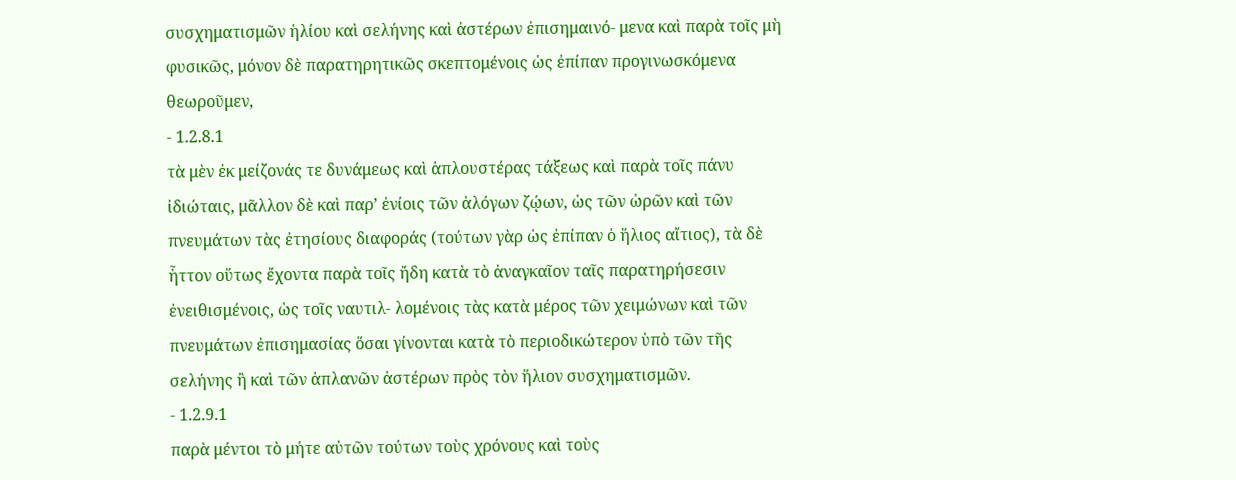συσχηματισμῶν ἡλίου καὶ σελήνης καὶ ἀστέρων ἐπισημαινό- μενα καὶ παρὰ τοῖς μὴ φυσικῶς, μόνον δὲ παρατηρητικῶς σκεπτομένοις ὡς ἐπίπαν προγινωσκόμενα θεωροῦμεν,
- 1.2.8.1
τὰ μὲν ἐκ μείζονάς τε δυνάμεως καὶ ἁπλουστέρας τάξεως καὶ παρὰ τοῖς πάνυ ἰδιώταις, μᾶλλον δὲ καὶ παρ’ ἐνίοις τῶν ἀλόγων ζῴων, ὡς τῶν ὡρῶν καὶ τῶν πνευμάτων τὰς ἐτησίους διαφοράς (τούτων γὰρ ὡς ἐπίπαν ὁ ἥλιος αἴτιος), τὰ δὲ ἧττον οὕτως ἔχοντα παρὰ τοῖς ἤδη κατὰ τὸ ἀναγκαῖον ταῖς παρατηρήσεσιν ἐνειθισμένοις, ὡς τοῖς ναυτιλ- λομένοις τὰς κατὰ μέρος τῶν χειμώνων καὶ τῶν πνευμάτων ἐπισημασίας ὅσαι γίνονται κατὰ τὸ περιοδικώτερον ὑπὸ τῶν τῆς σελήνης ἢ καὶ τῶν ἀπλανῶν ἀστέρων πρὸς τὸν ἥλιον συσχηματισμῶν.
- 1.2.9.1
παρὰ μέντοι τὸ μήτε αὐτῶν τούτων τοὺς χρόνους καὶ τοὺς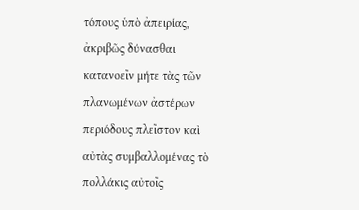τόπους ὑπὸ ἀπειρίας, ἀκριβῶς δύνασθαι κατανοεῖν μήτε τὰς τῶν πλανωμένων ἀστέρων περιόδους πλεῖστον καὶ αὐτὰς συμβαλλομένας τὸ πολλάκις αὐτοῖς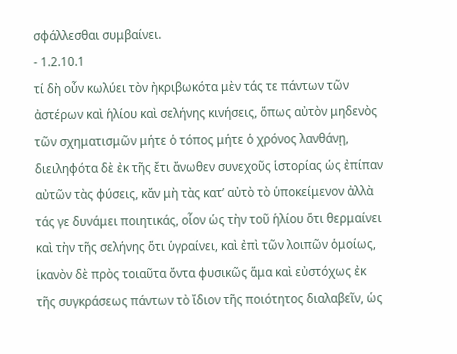σφάλλεσθαι συμβαίνει.
- 1.2.10.1
τί δὴ οὖν κωλύει τὸν ἠκριβωκότα μὲν τάς τε πάντων τῶν ἀστέρων καὶ ἡλίου καὶ σελήνης κινήσεις, ὅπως αὐτὸν μηδενὸς τῶν σχηματισμῶν μήτε ὁ τόπος μήτε ὁ χρόνος λανθάνῃ, διειληφότα δὲ ἐκ τῆς ἔτι ἄνωθεν συνεχοῦς ἱστορίας ὡς ἐπίπαν αὐτῶν τὰς φύσεις, κἄν μὴ τὰς κατ’ αὐτὸ τὸ ὑποκείμενον ἀλλὰ τάς γε δυνάμει ποιητικάς, οἷον ὡς τὴν τοῦ ἡλίου ὅτι θερμαίνει καὶ τὴν τῆς σελήνης ὅτι ὑγραίνει, καὶ ἐπὶ τῶν λοιπῶν ὁμοίως, ἱκανὸν δὲ πρὸς τοιαῦτα ὄντα φυσικῶς ἅμα καὶ εὐστόχως ἐκ τῆς συγκράσεως πάντων τὸ ἴδιον τῆς ποιότητος διαλαβεῖν, ὡς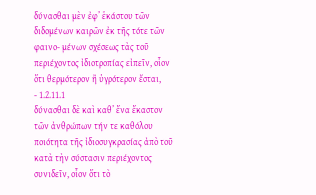δύνασθαι μὲν ἐφ’ ἑκάστου τῶν διδομένων καιρῶν ἐκ τῆς τότε τῶν φαινο- μένων σχέσεως τὰς τοῦ περιέχοντος ἰδιοτροπίας εἰπεῖν, οἷον ὅτι θερμότερον ἢ ὑγρότερον ἔσται,
- 1.2.11.1
δύνασθαι δὲ καὶ καθ’ ἕνα ἕκαστον τῶν ἀνθρώπων τήν τε καθόλου ποιότητα τῆς ἰδιοσυγκρασίας ἀπὸ τοῦ κατὰ τὴν σύστασιν περιέχοντος συνιδεῖν, οἷον ὅτι τὸ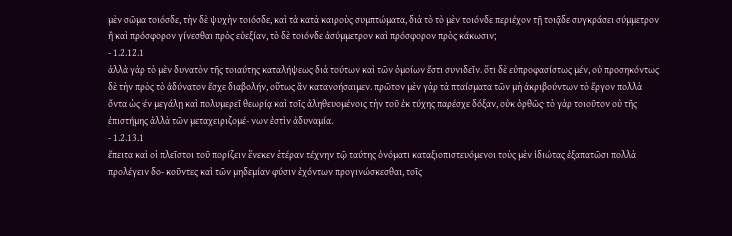μὲν σῶμα τοιόσδε, τὴν δὲ ψυχὴν τοιόσδε, καὶ τὰ κατὰ καιροὺς συμπτώματα, διὰ τὸ τὸ μὲν τοιόνδε περιέχον τῇ τοιᾷδε συγκράσει σύμμετρον ἢ καὶ πρόσφορον γίνεσθαι πρὸς εὐεξίαν, τὸ δὲ τοιόνδε ἀσύμμετρον καὶ πρόσφορον πρὸς κάκωσιν;
- 1.2.12.1
ἀλλὰ γὰρ τὸ μὲν δυνατὸν τῆς τοιαύτης καταλήψεως διὰ τούτων καὶ τῶν ὁμοίων ἔστι συνιδεῖν. ὅτι δὲ εὐπροφασίστως μέν, οὐ προσηκόντως δὲ τὴν πρὸς τὸ ἀδύνατον ἔσχε διαβολήν, οὕτως ἂν κατανοήσαιμεν. πρῶτον μὲν γὰρ τὰ πταίσματα τῶν μὴ ἀκριβούντων τὸ ἔργον πολλὰ ὄντα ὡς ·έν μεγάλῃ καὶ πολυμερεῖ θεωρίᾳ καὶ τοῖς ἀληθευομένοις τὴν τοῦ ἐκ τύχης παρέσχε δόξαν, οὐκ ὀρθῶς· τὸ γὰρ τοιοῦτον οὐ τῆς ἐπιστήμης ἀλλὰ τῶν μεταχειριζομέ- νων ἐστὶν ἀδυναμία.
- 1.2.13.1
ἔπειτα καὶ οἱ πλεῖστοι τοῦ πορίζειν ἕνεκεν ἑτέραν τέχνην τῷ ταύτης ὀνόματι καταξιοπιστευόμενοι τοὺς μὲν ἰδιώτας ἐξαπατῶσι πολλὰ προλέγειν δο- κοῦντες καὶ τῶν μηδεμίαν φύσιν ἐχόντων προγινώσκεσθαι, τοῖς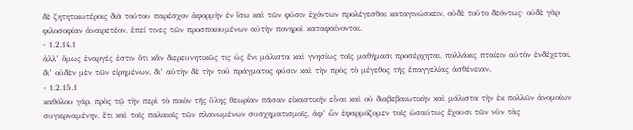δὲ ζητητικωτέροις διὰ τούτου παρέσχον ἀφορμὴν έν ἴσω καὶ τῶν φύσιν ἐχόντων προλέγεσθαι καταγινώσκειν, οὐδὲ τοῦτο δεόντως· οὐδὲ γὰρ φιλοσοφίαν ἀναιρετέον, ἐπεί τινες τῶν προσποιουμένων αὐτὴν πονηροὶ καταφαίνονται.
- 1.2.14.1
ἀλλ’ ὅμως ἐναργές ἐστιν ὅτι κἂν διερευνητικῶς τις ὡς ἔνι μάλιστα καὶ γνησίως τοῖς μαθήμασι προσέρχηται, πολλάκις πταίειν αὐτὸν ἐνδέχεται, δι’ οὐδὲν μὲν τῶν εἰρημένων, δι’ αὐτὴν δὲ τὴν τοῦ πράγματος φύσιν καὶ τὴν πρὸς τὸ μέγεθος τῆς ἐπαγγελίας ἀσθένειαν.
- 1.2.15.1
καθόλου γάρ, πρὸς τῷ τὴν περὶ τὸ ποιὸν τῆς ὕλης θεωρίαν πᾶσαν εἰκαστικήν εἶναι καὶ οὐ διαβεβαιωτικὴν καὶ μάλιστα τὴν ἐκ πολλῶν ἀνομοίων συγκιρναμένην, ἔτι καὶ τοῖς παλαιοῖς τῶν πλανωμένων συσχηματισμοῖς, ἀφ’ ὧν ἐφαρμόζομεν τοῖς ὡσαύτως ἔχουσι τῶν νῦν τὰς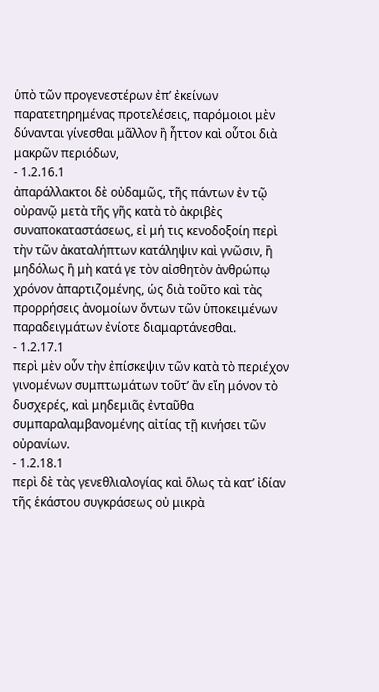ὑπὸ τῶν προγενεστέρων ἐπ’ ἐκείνων παρατετηρημένας προτελέσεις, παρόμοιοι μὲν δύνανται γίνεσθαι μᾶλλον ἢ ἦττον καὶ οὗτοι διὰ μακρῶν περιόδων,
- 1.2.16.1
ἀπαράλλακτοι δὲ οὐδαμῶς, τῆς πάντων ἐν τῷ οὐρανῷ μετὰ τῆς γῆς κατὰ τὸ ἀκριβὲς συναποκαταστάσεως, εἰ μή τις κενοδοξοίη περὶ τὴν τῶν ἀκαταλήπτων κατάληψιν καὶ γνῶσιν, ἢ μηδόλως ἢ μὴ κατά γε τὸν αἰσθητὸν ἀνθρώπῳ χρόνον ἀπαρτιζομένης, ὡς διὰ τοῦτο καὶ τὰς προρρήσεις ἀνομοίων ὄντων τῶν ὑποκειμένων παραδειγμάτων ἐνίοτε διαμαρτάνεσθαι.
- 1.2.17.1
περὶ μὲν οὖν τὴν ἐπίσκεψιν τῶν κατὰ τὸ περιέχον γινομένων συμπτωμάτων τοῦτ’ ἂν εἴη μόνον τὸ δυσχερές, καὶ μηδεμιᾶς ἐνταῦθα συμπαραλαμβανομένης αἰτίας τῇ κινήσει τῶν οὐρανίων.
- 1.2.18.1
περὶ δὲ τὰς γενεθλιαλογίας καὶ ὅλως τὰ κατ’ ἰδίαν τῆς ἑκάστου συγκράσεως οὐ μικρὰ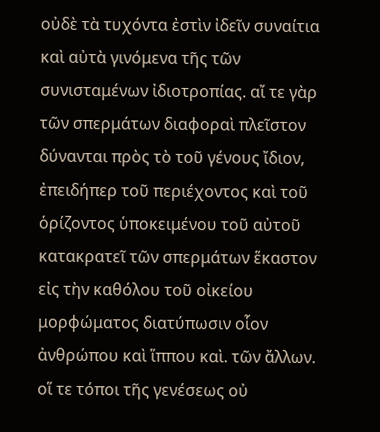οὐδὲ τὰ τυχόντα ἐστὶν ἰδεῖν συναίτια καὶ αὐτὰ γινόμενα τῆς τῶν συνισταμένων ἰδιοτροπίας. αἴ τε γὰρ τῶν σπερμάτων διαφοραὶ πλεῖστον δύνανται πρὸς τὸ τοῦ γένους ἴδιον, ἐπειδήπερ τοῦ περιέχοντος καὶ τοῦ ὁρίζοντος ὑποκειμένου τοῦ αὐτοῦ κατακρατεῖ τῶν σπερμάτων ἕκαστον εἰς τὴν καθόλου τοῦ οἰκείου μορφώματος διατύπωσιν οἷον ἀνθρώπου καὶ ἵππου καὶ. τῶν ἄλλων. οἵ τε τόποι τῆς γενέσεως οὐ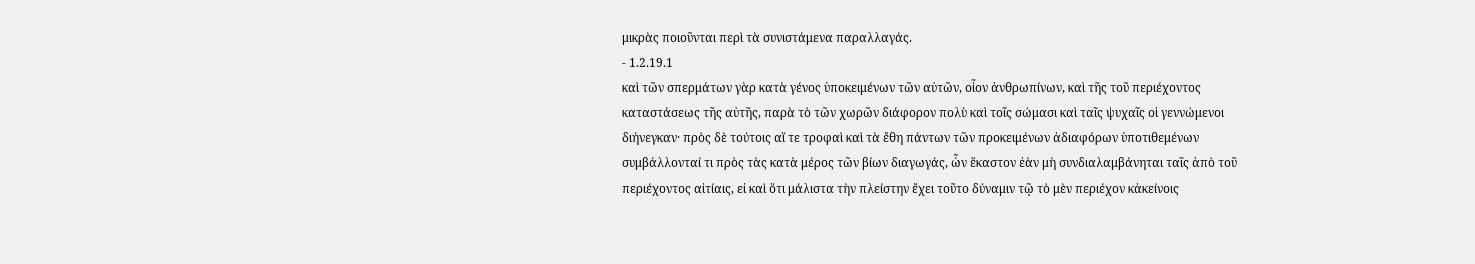μικρὰς ποιοῦνται περὶ τὰ συνιστάμενα παραλλαγάς.
- 1.2.19.1
καὶ τῶν σπερμάτων γὰρ κατὰ γένος ὑποκειμένων τῶν αὐτῶν, οἷον ἀνθρωπίνων, καὶ τῆς τοῦ περιέχοντος καταστάσεως τῆς αὐτῆς, παρὰ τὸ τῶν χωρῶν διάφορον πολὺ καὶ τοῖς σώμασι καὶ ταῖς ψυχαῖς οἱ γεννώμενοι διήνεγκαν· πρὸς δὲ τούτοις αἵ τε τροφαὶ καὶ τὰ ἔθη πάντων τῶν προκειμένων ἀδιαφόρων ὑποτιθεμένων συμβάλλονταί τι πρὸς τὰς κατὰ μέρος τῶν βίων διαγωγάς, ὧν ἕκαστον ἐὰν μὴ συνδιαλαμβάνηται ταῖς ἀπὸ τοῦ περιέχοντος αἰτίαις, εἰ καὶ ὅτι μάλιστα τὴν πλείστην ἔχει τοῦτο δύναμιν τῷ τὸ μὲν περιέχον κἀκείνοις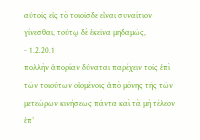αὐτοῖς εἰς τὸ τοιοῖσδε εἶναι συναίτιον γίνεσθαι, τούτῳ δὲ ἐκεῖνα μηδαμῶς,
- 1.2.20.1
πολλὴν ἀπορίαν δύναται παρέχειν τοῖς ἐπὶ τῶν τοιούτων οἰομένοις ἀπὸ μόνης τῆς τῶν μετεώρων κινήσεως πάντα καὶ τὰ μὴ τέλεον ἐπ’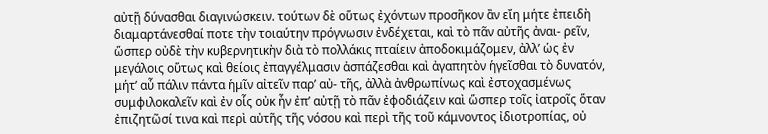αὐτῇ δύνασθαι διαγινώσκειν. τούτων δὲ οὕτως ἐχόντων προσῆκον ἂν εἴη μήτε ἐπειδὴ διαμαρτάνεσθαί ποτε τὴν τοιαύτην πρόγνωσιν ἐνδέχεται, καὶ τὸ πᾶν αὐτῆς ἀναι- ρεῖν, ὥσπερ οὐδὲ τὴν κυβερνητικὴν διὰ τὸ πολλάκις πταίειν ἀποδοκιμάζομεν, ἀλλ’ ὡς ἐν μεγάλοις οὕτως καὶ θείοις ἐπαγγέλμασιν ἀσπάζεσθαι καὶ ἀγαπητὸν ἡγεῖσθαι τὸ δυνατόν, μήτ’ αὖ πάλιν πάντα ἡμῖν αἰτεῖν παρ’ αὐ- τῆς, ἀλλὰ ἀνθρωπίνως καὶ ἐστοχασμένως συμφιλοκαλεῖν καὶ ἐν οἷς οὐκ ἦν ἐπ’ αὐτῇ τὸ πᾶν ἐφοδιάζειν καὶ ὥσπερ τοῖς ἰατροῖς ὅταν ἐπιζητῶσί τινα καὶ περὶ αὐτῆς τῆς νόσου καὶ περὶ τῆς τοῦ κάμνοντος ἰδιοτροπίας, οὐ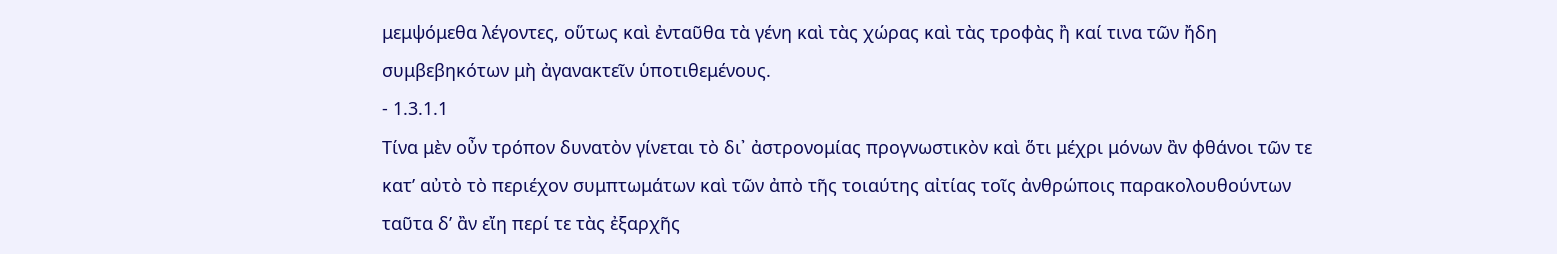μεμψόμεθα λέγοντες, οὕτως καὶ ἐνταῦθα τὰ γένη καὶ τὰς χώρας καὶ τὰς τροφὰς ἢ καί τινα τῶν ἤδη συμβεβηκότων μὴ ἀγανακτεῖν ὑποτιθεμένους.
- 1.3.1.1
Τίνα μὲν οὖν τρόπον δυνατὸν γίνεται τὸ δι᾿ ἀστρονομίας προγνωστικὸν καὶ ὅτι μέχρι μόνων ἂν φθάνοι τῶν τε κατ’ αὐτὸ τὸ περιέχον συμπτωμάτων καὶ τῶν ἀπὸ τῆς τοιαύτης αἰτίας τοῖς ἀνθρώποις παρακολουθούντων ταῦτα δ’ ἂν εἴη περί τε τὰς ἐξαρχῆς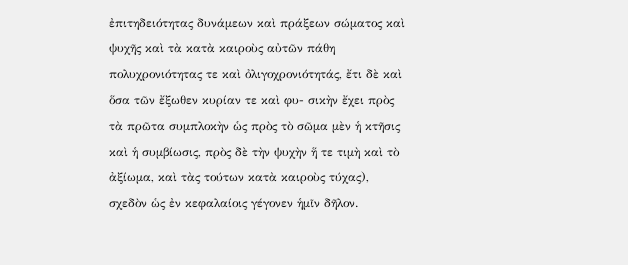ἐπιτηδειότητας δυνάμεων καὶ πράξεων σώματος καὶ ψυχῆς καὶ τὰ κατὰ καιροὺς αὐτῶν πάθη πολυχρονιότητας τε καὶ ὀλιγοχρονιότητάς, ἔτι δὲ καὶ ὅσα τῶν ἔξωθεν κυρίαν τε καὶ φυ- σικὴν ἔχει πρὸς τὰ πρῶτα συμπλοκὴν ὡς πρὸς τὸ σῶμα μὲν ἡ κτῆσις καὶ ἡ συμβίωσις, πρὸς δὲ τὴν ψυχὴν ἥ τε τιμὴ καὶ τὸ ἀξίωμα, καὶ τὰς τούτων κατὰ καιροὺς τύχας), σχεδὸν ὡς ἐν κεφαλαίοις γέγονεν ἡμῖν δῆλον.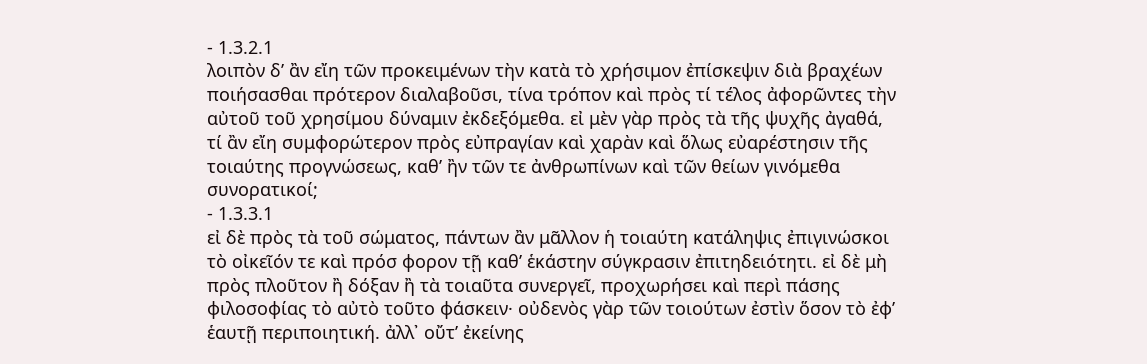- 1.3.2.1
λοιπὸν δ’ ἂν εἴη τῶν προκειμένων τὴν κατὰ τὸ χρήσιμον ἐπίσκεψιν διὰ βραχέων ποιήσασθαι πρότερον διαλαβοῦσι, τίνα τρόπον καὶ πρὸς τί τέλος ἀφορῶντες τὴν αὐτοῦ τοῦ χρησίμου δύναμιν ἐκδεξόμεθα. εἰ μὲν γὰρ πρὸς τὰ τῆς ψυχῆς ἀγαθά, τί ἂν εἴη συμφορώτερον πρὸς εὐπραγίαν καὶ χαρὰν καὶ ὅλως εὐαρέστησιν τῆς τοιαύτης προγνώσεως, καθ’ ἢν τῶν τε ἀνθρωπίνων καὶ τῶν θείων γινόμεθα συνορατικοί;
- 1.3.3.1
εἰ δὲ πρὸς τὰ τοῦ σώματος, πάντων ἂν μᾶλλον ἡ τοιαύτη κατάληψις ἐπιγινώσκοι τὸ οἰκεῖόν τε καὶ πρόσ φορον τῇ καθ’ ἑκάστην σύγκρασιν ἐπιτηδειότητι. εἰ δὲ μὴ πρὸς πλοῦτον ἢ δόξαν ἢ τὰ τοιαῦτα συνεργεῖ, προχωρήσει καὶ περὶ πάσης φιλοσοφίας τὸ αὐτὸ τοῦτο φάσκειν· οὐδενὸς γὰρ τῶν τοιούτων ἐστὶν ὅσον τὸ ἐφ’ ἑαυτῇ περιποιητική. ἀλλ᾿ οὔτ’ ἐκείνης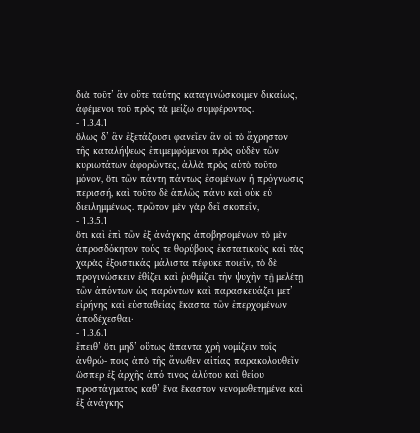διὰ τοῦτ’ ἂν οὔτε ταύτης καταγινώσκοιμεν δικαίως, ἀφέμενοι τοῦ πρὸς τὰ μείζω συμφέροντος.
- 1.3.4.1
ὅλως δ’ ἂν ἐξετάζουσι φανεῖεν ἂν οἱ τὸ ἄχρηστον τῆς καταλήψεως ἐπιμεμφόμενοι πρὸς οὐδὲν τῶν κυριωτάτων ἀφορῶντες, ἀλλὰ πρὸς αὐτὸ τοῦτο μόνον, ὅτι τῶν πάντη πάντως ἐσομένων ἡ πρόγνωσις περισσή, καὶ τοῦτο δὲ ἁπλῶς πάνυ καὶ οὐκ εὖ διειλημμένως. πρῶτον μὲν γὰρ δεῖ σκοπεῖν,
- 1.3.5.1
ὅτι καὶ ἐπὶ τῶν ἐξ ἀνάγκης ἀποβησομένων τὸ μὲν ἀπροσδόκητον τούς τε θορύβους ἐκστατικοὺς καὶ τὰς χαρὰς ἐξοιστικάς μάλιστα πέφυκε ποιεῖν, τὸ δὲ προγινώσκειν ἐθίζει καὶ ῥυθμίζει τὴν ψυχὴν τῇ μελέτῃ τῶν ἀπόντων ὡς παρόντων καὶ παρασκευάζει μετ’ εἰρήνης καὶ εὐσταθείας ἕκαστα τῶν ἐπερχομένων ἀποδέχεσθαι·
- 1.3.6.1
ἔπειθ’ ὅτι μηδ’ οὕτως ἅπαντα χρὴ νομίζειν τοῖς ἀνθρώ- ποις ἀπὸ τῆς ἄνωθεν αἰτίας παρακολουθεῖν ὥσπερ ἐξ ἀρχῆς ἀπό τινος ἀλύτου καὶ θείου προστάγματος καθ’ ἕνα ἕκαστον νενομοθετημένα καὶ ἐξ ἀνάγκης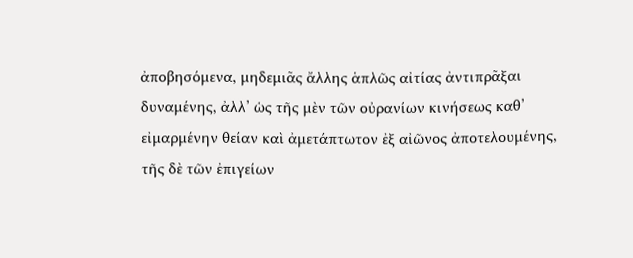ἀποβησόμενα, μηδεμιᾶς ἄλλης ἁπλῶς αἰτίας ἀντιπρᾶξαι δυναμένης, ἀλλ’ ὡς τῆς μὲν τῶν οὐρανίων κινήσεως καθ’ εἰμαρμένην θείαν καὶ ἀμετάπτωτον ἐξ αἰῶνος ἀποτελουμένης, τῆς δὲ τῶν ἐπιγείων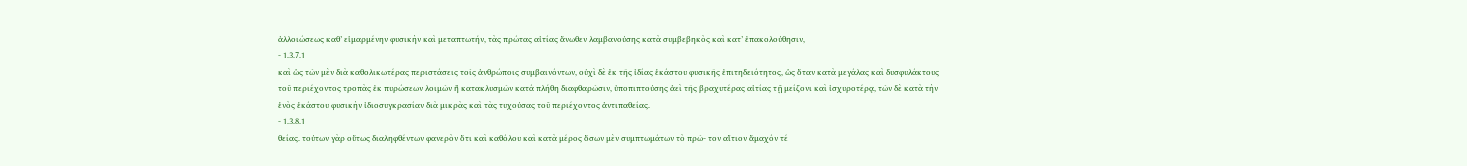ἀλλοιώσεως καθ’ εἱμαρμένην φυσικὴν καὶ μεταπτωτήν, τὰς πρώτας αἰτίας ἄνωθεν λαμβανούσης κατὰ συμβεβηκὸς καὶ κατ’ ἐπακολούθησιν,
- 1.3.7.1
καὶ ὡς τῶν μὲν διὰ καθολικωτέρας περιστάσεις τοῖς ἀνθρώποις συμβαινόντων, οὐχὶ δὲ ἐκ τῆς ἰδίας ἑκάστου φυσικῆς ἐπιτηδειότητος, ὡς ὅταν κατὰ μεγάλας καὶ δυσφυλάκτους τοῦ περιέχοντος τροπὰς ἐκ πυρώσεων λοιμῶν ἢ κατακλυσμῶν κατά πλήθη διαφθαρῶσιν, ὑποπιπτούσης ἀεὶ τῆς βραχυτέρας αἰτίας τῇ μείζονι καὶ ἰσχυροτέρᾳ, τῶν δὲ κατὰ τὴν ἑνὸς ἑκάστου φυσικὴν ἰδιοσυγκρασίαν διὰ μικρὰς καὶ τὰς τυχούσας τοῦ περιέχοντος ἀντιπαθείας.
- 1.3.8.1
θείας. τούτων γὰρ οὕτως διαληφθέντων φανερὸν ὅτι καὶ καθόλου καὶ κατὰ μέρος ὅσων μὲν συμπτωμάτων τὸ πρῶ- τον αἴτιον ἄμαχόν τέ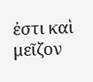ἐστι καὶ μεῖζον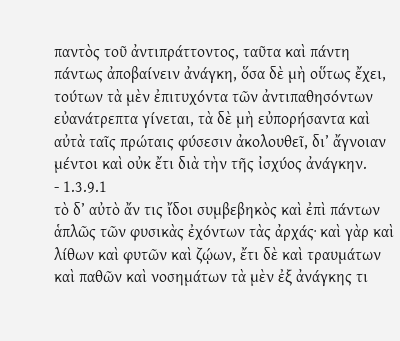παντὸς τοῦ ἀντιπράττοντος, ταῦτα καὶ πάντη πάντως ἀποβαίνειν ἀνάγκη, ὅσα δὲ μὴ οὕτως ἔχει, τούτων τὰ μὲν ἐπιτυχόντα τῶν ἀντιπαθησόντων εὐανάτρεπτα γίνεται, τὰ δὲ μὴ εὐπορήσαντα καὶ αὐτὰ ταῖς πρώταις φύσεσιν ἀκολουθεῖ, δι’ ἄγνοιαν μέντοι καὶ οὐκ ἔτι διὰ τὴν τῆς ἰσχύος ἀνάγκην.
- 1.3.9.1
τὸ δ’ αὐτὸ ἄν τις ἴδοι συμβεβηκὸς καὶ ἐπὶ πάντων ἁπλῶς τῶν φυσικὰς ἐχόντων τὰς ἀρχάς· καὶ γὰρ καὶ λίθων καὶ φυτῶν καὶ ζῴων, ἔτι δὲ καὶ τραυμάτων καὶ παθῶν καὶ νοσημάτων τὰ μὲν ἐξ ἀνάγκης τι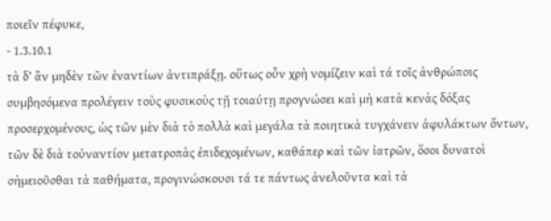ποιεῖν πέφυκε,
- 1.3.10.1
τὰ δ’ ἂν μηδὲν τῶν ἐναντίων ἀντιπράξῃ. οὕτως οὖν χρὴ νομίζειν καὶ τά τοῖς ἀνθρώποις συμβησόμενα προλέγειν τοὺς φυσικοὺς τῇ τοιαύτῃ προγνώσει καὶ μὴ κατὰ κενὰς δόξας προσερχομένους, ὡς τῶν μὲν διὰ τὸ πολλὰ καὶ μεγάλα τὰ ποιητικὰ τυγχάνειν ἀφυλάκτων ὄντων, τῶν δὲ διὰ τοὐναντίον μετατροπὰς ἐπιδεχομένων, καθάπερ καὶ τῶν ἰατρῶν, ὅσοι δυνατοὶ σὴμειοῦσθαι τὰ παθήματα, προγινώσκουσι τά τε πάντως ἀνελοῦντα καὶ τὰ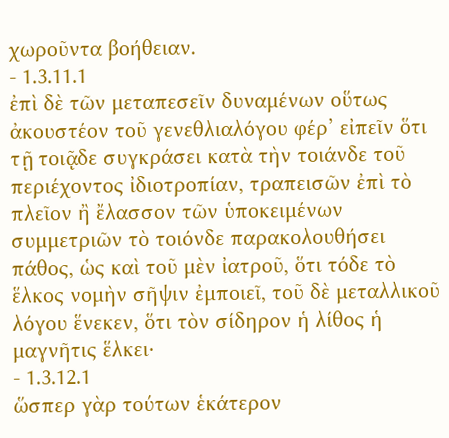χωροῦντα βοήθειαν.
- 1.3.11.1
ἐπὶ δὲ τῶν μεταπεσεῖν δυναμένων οὕτως ἀκουστέον τοῦ γενεθλιαλόγου φέρ’ εἰπεῖν ὅτι τῇ τοιᾷδε συγκράσει κατὰ τὴν τοιάνδε τοῦ περιέχοντος ἰδιοτροπίαν, τραπεισῶν ἐπὶ τὸ πλεῖον ἢ ἔλασσον τῶν ὑποκειμένων συμμετριῶν τὸ τοιόνδε παρακολουθήσει πάθος, ὡς καὶ τοῦ μὲν ἰατροῦ, ὅτι τόδε τὸ ἕλκος νομὴν σῆψιν ἐμποιεῖ, τοῦ δὲ μεταλλικοῦ λόγου ἕνεκεν, ὅτι τὸν σίδηρον ἡ λίθος ἡ μαγνῆτις ἕλκει·
- 1.3.12.1
ὥσπερ γὰρ τούτων ἑκάτερον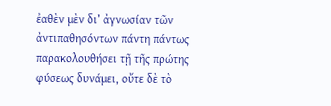ἐαθὲν μὲν δι’ ἀγνωσίαν τῶν ἀντιπαθησόντων πάντη πάντως παρακολουθήσει τῇ τῆς πρώτης φύσεως δυνάμει, οὔτε δὲ τὸ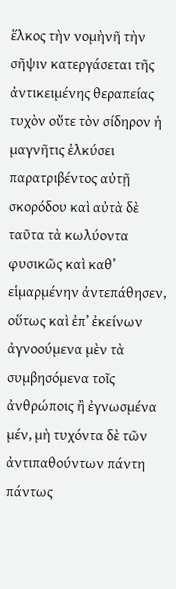ἕλκος τὴν νομὴνῆ τὴν σῆψιν κατεργάσεται τῆς ἀντικειμένης θεραπείας τυχὸν οὔτε τὸν σίδηρον ἡ μαγνῆτις ἑλκύσει παρατριβέντος αὐτῇ σκορόδου καὶ αὐτὰ δὲ ταῦτα τὰ κωλύοντα φυσικῶς καὶ καθ’ εἱμαρμένην ἀντεπάθησεν, οὕτως καὶ ἐπ’ ἐκείνων ἀγνοούμενα μὲν τὰ συμβησόμενα τοῖς ἀνθρώποις ἢ ἐγνωσμένα μέν, μὴ τυχόντα δὲ τῶν ἀντιπαθούντων πάντη πάντως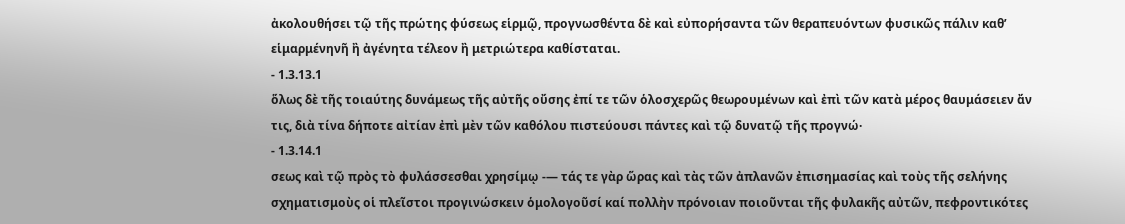ἀκολουθήσει τῷ τῆς πρώτης φύσεως εἱρμῷ, προγνωσθέντα δὲ καὶ εὐπορήσαντα τῶν θεραπευόντων φυσικῶς πάλιν καθ’ εἱμαρμένηνῆ ἢ ἀγένητα τέλεον ἢ μετριώτερα καθίσταται.
- 1.3.13.1
ὅλως δὲ τῆς τοιαύτης δυνάμεως τῆς αὐτῆς οὔσης ἐπί τε τῶν ὁλοσχερῶς θεωρουμένων καὶ ἐπὶ τῶν κατὰ μέρος θαυμάσειεν ἄν τις, διὰ τίνα δήποτε αἰτίαν ἐπὶ μὲν τῶν καθόλου πιστεύουσι πάντες καὶ τῷ δυνατῷ τῆς προγνώ·
- 1.3.14.1
σεως καὶ τῷ πρὸς τὸ φυλάσσεσθαι χρησίμῳ -— τάς τε γὰρ ὥρας καὶ τὰς τῶν ἀπλανῶν ἐπισημασίας καὶ τοὺς τῆς σελήνης σχηματισμοὺς οἱ πλεῖστοι προγινώσκειν ὁμολογοῦσί καί πολλὴν πρόνοιαν ποιοῦνται τῆς φυλακῆς αὐτῶν, πεφροντικότες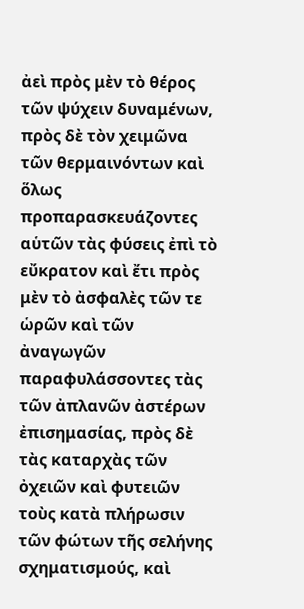ἀεὶ πρὸς μὲν τὸ θέρος τῶν ψύχειν δυναμένων, πρὸς δὲ τὸν χειμῶνα τῶν θερμαινόντων καὶ ὅλως προπαρασκευάζοντες αὑτῶν τὰς φύσεις ἐπὶ τὸ εὔκρατον καὶ ἔτι πρὸς μὲν τὸ ἀσφαλὲς τῶν τε ὡρῶν καὶ τῶν ἀναγωγῶν παραφυλάσσοντες τὰς τῶν ἀπλανῶν ἀστέρων ἐπισημασίας, πρὸς δὲ τὰς καταρχὰς τῶν ὀχειῶν καὶ φυτειῶν τοὺς κατὰ πλήρωσιν τῶν φώτων τῆς σελήνης σχηματισμούς, καὶ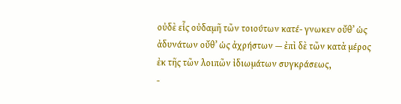οὐδὲ εἷς οὐδαμῆ τῶν τοιούτων κατέ- γνωκεν οὔθ’ ὡς ἀδυνάτων οὔθ’ ὡς ἀχρήστων — ἐπὶ δὲ τῶν κατὰ μέρος ἐκ τῆς τῶν λοιπῶν ἰδιωμάτων συγκράσεως,
-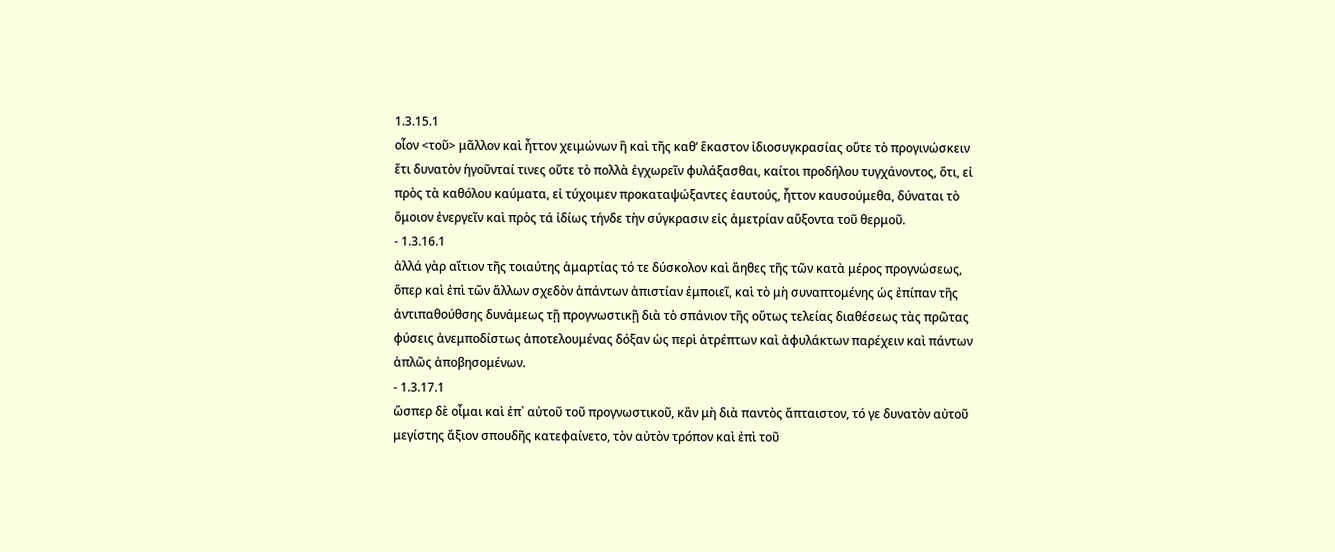1.3.15.1
οἷον <τοῦ> μᾶλλον καὶ ἦττον χειμώνων ἢ καὶ τῆς καθ’ ἕκαστον ἰδιοσυγκρασίας οὔτε τὸ προγινώσκειν ἔτι δυνατὸν ἡγοῦνταί τινες οὔτε τὸ πολλὰ ἐγχωρεῖν φυλάξασθαι, καίτοι προδήλου τυγχάνοντος, ὅτι, εἰ πρὸς τὰ καθόλου καύματα, εἰ τύχοιμεν προκαταψώξαντες ἑαυτούς, ἧττον καυσούμεθα, δύναται τὸ ὅμοιον ἐνεργεῖν καὶ πρὸς τά ἰδίως τήνδε τὴν σύγκρασιν εἰς ἀμετρίαν αὔξοντα τοῦ θερμοῦ.
- 1.3.16.1
ἀλλά γὰρ αἴτιον τῆς τοιαύτης ἁμαρτίας τό τε δύσκολον καὶ ἄηθες τῆς τῶν κατὰ μέρος προγνώσεως, ὅπερ καὶ ἐπὶ τῶν ἄλλων σχεδὸν ἁπάντων ἀπιστίαν ἐμποιεῖ, καὶ τὸ μὴ συναπτομένης ὡς ἐπίπαν τῆς ἀντιπαθούθσης δυνάμεως τῇ προγνωστικῇ διὰ τὸ σπάνιον τῆς οὕτως τελείας διαθέσεως τὰς πρῶτας φύσεις ἀνεμποδίστως ἀποτελουμένας δόξαν ὡς περὶ ἀτρέπτων καὶ ἀφυλάκτων παρέχειν καὶ πάντων ἁπλῶς ἀποβησομένων.
- 1.3.17.1
ὥσπερ δὲ οἶμαι καὶ ἐπ᾿ αὐτοῦ τοῦ προγνωστικοῦ, κἂν μὴ διὰ παντὸς ἄπταιστον, τό γε δυνατὸν αὐτοῦ μεγίστης ἄξιον σπουδῆς κατεφαίνετο, τὸν αὐτὸν τρόπον καὶ ἐπὶ τοῦ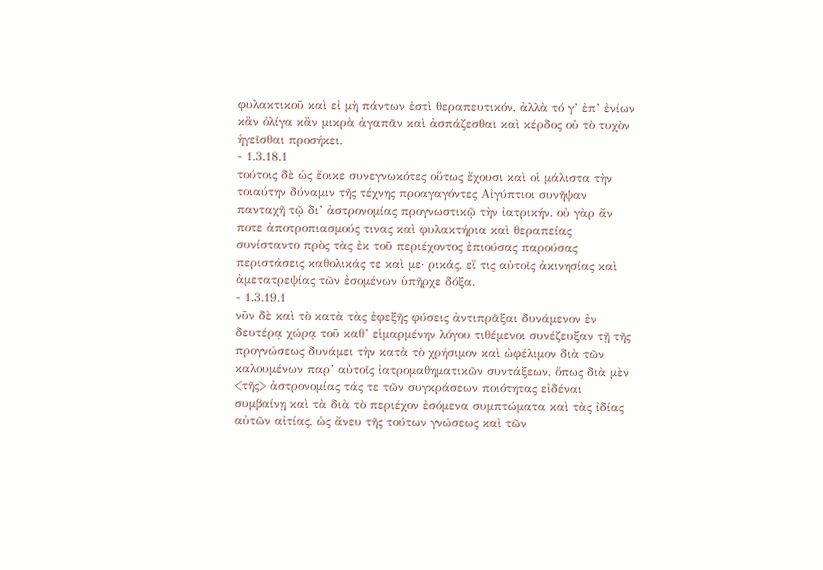φυλακτικοῦ καὶ εἰ μὴ πάντων ἐστὶ θεραπευτικόν, ἀλλὰ τό γ’ ἐπ’ ἐνίων κἂν ὀλίγα κἂν μικρὰ ἀγαπᾶν καὶ ἀσπάζεσθαι καὶ κέρδος οὐ τὸ τυχὸν ἡγεῖσθαι προσήκει.
- 1.3.18.1
τούτοις δὲ ὡς ἔοικε συνεγνωκότες οὕτως ἔχουσι καὶ οἱ μάλιστα τὴν τοιαύτην δύναμιν τῆς τέχνης προαγαγόντες Αἰγύπτιοι συνῆψαν πανταχῆ τῷ δι’ ἀστρονομίας προγνωστικῷ τὴν ἰατρικήν. οὐ γὰρ ἄν ποτε ἀποτροπιασμούς τινας καὶ φυλακτήρια καὶ θεραπείας συνίσταντο πρὸς τὰς ἐκ τοῦ περιέχοντος ἐπιούσας παρούσας περιστάσεις καθολικάς τε καὶ με· ρικάς, εἴ τις αὐτοῖς ἀκινησίας καὶ ἀμετατρεψίας τῶν ἐσομένων ὑπῆρχε δόξα.
- 1.3.19.1
νῦν δὲ καὶ τὸ κατὰ τὰς ἐφεξῆς φύσεις ἀντιπρᾶξαι δυνάμενον ἐν δευτέρᾳ χώρᾳ τοῦ καθ’ εἱμαρμένην λόγου τιθέμενοι συνέζευξαν τῇ τῆς προγνώσεως δυνάμει τὴν κατὰ τὸ χρήσιμον καὶ ὠφέλιμον διὰ τῶν καλουμένων παρ’ αὐτοῖς ἰατρομαθηματικῶν συντάξεων, ὅπως διὰ μὲν <τῆς> ἀστρονομίας τάς τε τῶν συγκράσεων ποιότητας εἰδέναι συμβαίνῃ καὶ τὰ διὰ τὸ περιέχον ἐσόμενα συμπτώματα καὶ τὰς ἰδίας αὐτῶν αἰτίας, ὡς ἄνευ τῆς τούτων γνώσεως καὶ τῶν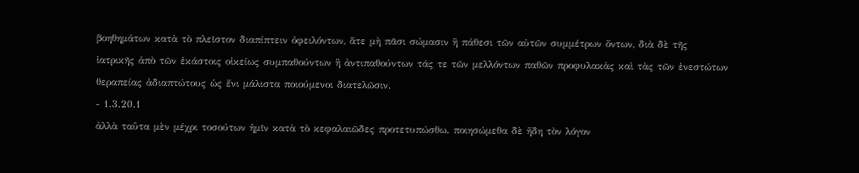βοηθημάτων κατὰ τὸ πλεῖστον διαπίπτειν ὀφειλόντων, ἅτε μὴ πᾶσι σώμασιν ἢ πάθεσι τῶν αὐτῶν συμμέτρων ὄντων, διὰ δὲ τῆς ἰατρικῆς ἀπὸ τῶν ἑκάστοις οἰκείως συμπαθούντων ἢ ἀντιπαθούντων τάς τε τῶν μελλόντων παθῶν προφυλακὰς καὶ τὰς τῶν ἐνεστώτων θεραπείας ἀδιαπτώτους ὡς ἔνι μάλιστα ποιούμενοι διατελῶσιν.
- 1.3.20.1
ἀλλὰ ταῦτα μὲν μέχρι τοσούτων ἡμῖν κατὰ τὸ κεφαλαιῶδες προτετυπώσθω. ποιησώμεθα δὲ ἤδη τὸν λόγον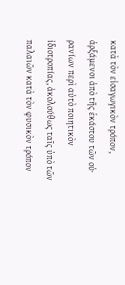κατὰ τὸν εἰσαγωγικὸν τρόπον, ἀρξάμενοι ἀπὸ τῆς ἑκάστου τῶν οὐ· ρανίων περὶ αὐτὸ ποιητικὸν ἰδιοτροπίας, ἀκολούθως ταῖς ὑπὸ τῶν παλαιῶν κατὰ τὸν φυσικὸν τρόπον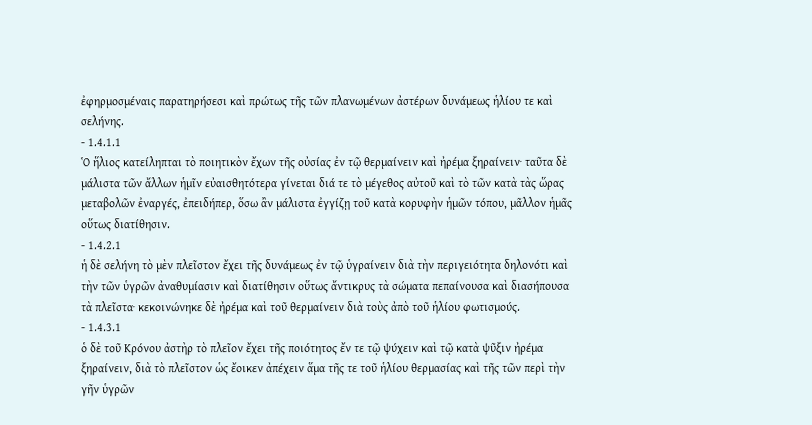ἐφηρμοσμέναις παρατηρήσεσι καὶ πρώτως τῆς τῶν πλανωμένων ἀστέρων δυνάμεως ἡλίου τε καὶ σελήνης.
- 1.4.1.1
Ὁ ἥλιος κατείληπται τὸ ποιητικὸν ἔχων τῆς οὐσίας ἐν τῷ θερμαίνειν καὶ ἠρέμα ξηραίνειν· ταῦτα δὲ μάλιστα τῶν ἄλλων ἡμῖν εὐαισθητότερα γίνεται διά τε τὸ μέγεθος αὐτοῦ καὶ τὸ τῶν κατὰ τὰς ὥρας μεταβολῶν ἐναργές, ἐπειδήπερ, ὅσω ἂν μάλιστα ἐγγίζῃ τοῦ κατὰ κορυφὴν ἡμῶν τόπου, μᾶλλον ἡμᾶς οὕτως διατίθησιν.
- 1.4.2.1
ἡ δὲ σελήνη τὸ μὲν πλεῖστον ἔχει τῆς δυνάμεως ἐν τῷ ὑγραίνειν διὰ τὴν περιγειότητα δηλονότι καὶ τὴν τῶν ὑγρῶν ἀναθυμίασιν καὶ διατίθησιν οὕτως ἄντικρυς τὰ σώματα πεπαίνουσα καὶ διασήπουσα τὰ πλεῖστα· κεκοινώνηκε δὲ ἠρέμα καὶ τοῦ θερμαίνειν διὰ τοὺς ἀπὸ τοῦ ἡλίου φωτισμούς.
- 1.4.3.1
ὁ δὲ τοῦ Κρόνου ἀστὴρ τὸ πλεῖον ἔχει τῆς ποιότητος ἔν τε τῷ ψύχειν καὶ τῷ κατὰ ψῦξιν ἠρέμα ξηραίνειν, διὰ τὸ πλεῖστον ὡς ἔοικεν ἀπέχειν ἅμα τῆς τε τοῦ ἡλίου θερμασίας καὶ τῆς τῶν περὶ τὴν γῆν ὑγρῶν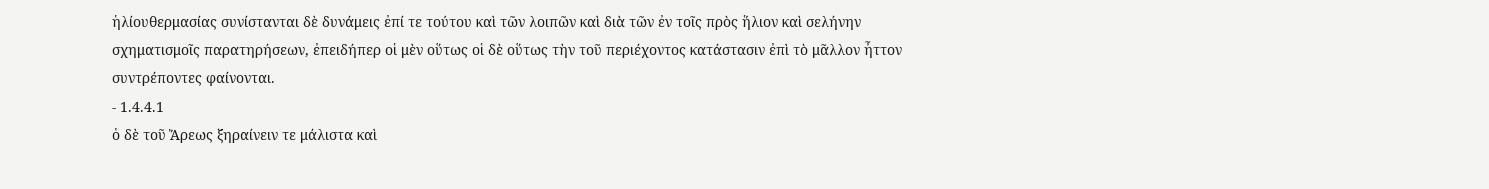ἡλίουθερμασίας συνίστανται δὲ δυνάμεις ἐπί τε τούτου καὶ τῶν λοιπῶν καὶ διὰ τῶν ἐν τοῖς πρὸς ἥλιον καὶ σελήνην σχηματισμοῖς παρατηρήσεων, ἐπειδήπερ οἱ μὲν οὕτως οἱ δὲ οὕτως τὴν τοῦ περιέχοντος κατάστασιν ἐπὶ τὸ μᾶλλον ἦττον συντρέποντες φαίνονται.
- 1.4.4.1
ὁ δὲ τοῦ Ἄρεως ξηραίνειν τε μάλιστα καὶ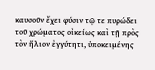καυσοῦν ἔχει φύσιν τῷ τε πυρώδει τοῦ χρώματος οἰκείως καὶ τῇ πρὸς τὸν ἥλιον ἐγγύτητι, ὑποκειμένης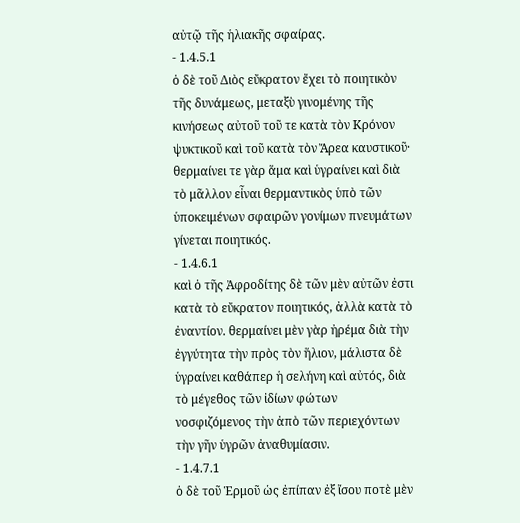αὐτῷ τῆς ἡλιακῆς σφαίρας.
- 1.4.5.1
ὁ δὲ τοῦ Διὸς εὔκρατον ἔχει τὸ ποιητικὸν τῆς δυνάμεως, μεταξὺ γινομένης τῆς κινήσεως αὐτοῦ τοῦ τε κατὰ τὸν Κρόνον ψυκτικοῦ καὶ τοῦ κατὰ τὸν Ἄρεα καυστικοῦ· θερμαίνει τε γὰρ ἅμα καὶ ὑγραίνει καὶ διὰ τὸ μᾶλλον εἶναι θερμαντικὸς ὑπὸ τῶν ὑποκειμένων σφαιρῶν γονίμων πνευμάτων γίνεται ποιητικός.
- 1.4.6.1
καὶ ὁ τῆς Ἀφροδίτης δὲ τῶν μὲν αὐτῶν ἐστι κατὰ τὸ εὔκρατον ποιητικός, ἀλλὰ κατὰ τὸ ἐναντίον. θερμαίνει μὲν γὰρ ἠρέμα διὰ τὴν ἐγγύτητα τὴν πρὸς τὸν ἥλιον, μάλιστα δὲ ὑγραίνει καθάπερ ἡ σελήνη καὶ αὐτός, διὰ τὸ μέγεθος τῶν ἰδίων φώτων νοσφιζόμενος τὴν ἀπὸ τῶν περιεχόντων τὴν γῆν ὑγρῶν ἀναθυμίασιν.
- 1.4.7.1
ὁ δὲ τοῦ Ἑρμοῦ ὡς ἐπίπαν ἐξ ἴσου ποτὲ μὲν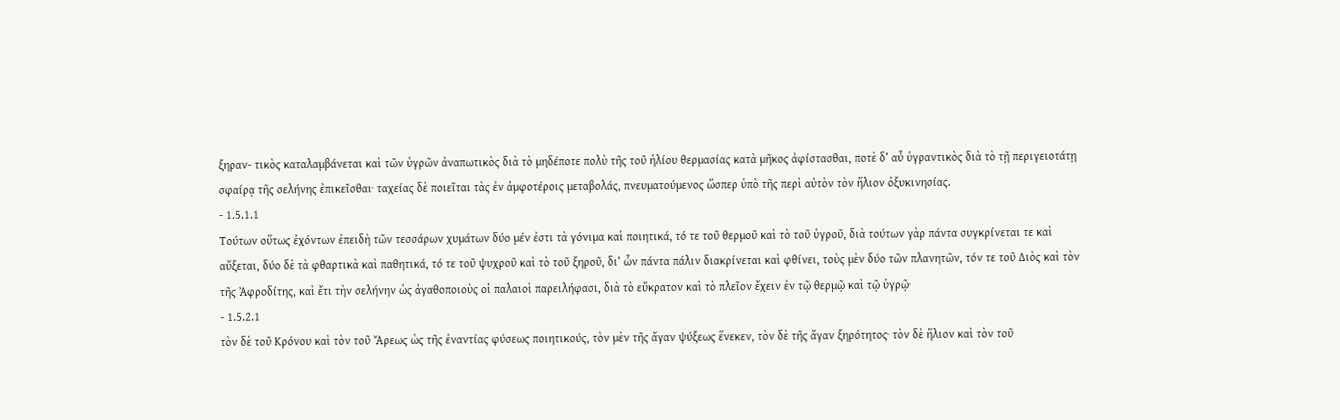ξηραν- τικὸς καταλαμβάνεται καὶ τῶν ὑγρῶν ἀναπωτικὸς διὰ τὸ μηδέποτε πολὺ τῆς τοῦ ἡλίου θερμασίας κατὰ μῆκος ἀφίστασθαι, ποτὲ δ’ αὖ ὑγραντικὸς διὰ τὸ τῇ περιγειοτάτῃ σφαίρᾳ τῆς σελήνης ἐπικεῖσθαι· ταχείας δὲ ποιεῖται τὰς ἐν ἀμφοτέροις μεταβολάς, πνευματούμενος ὥσπερ ὑπὸ τῆς περὶ αὐτὸν τὸν ἥλιον ὀξυκινησίας.
- 1.5.1.1
Τούτων οὕτως ἐχόντων ἐπειδὴ τῶν τεσσάρων χυμάτων δύο μέν ἐστι τὰ γόνιμα καὶ ποιητικά, τό τε τοῦ θερμοῦ καὶ τὸ τοῦ ὑγροῦ, διὰ τούτων γὰρ πάντα συγκρίνεται τε καὶ αὔξεται, δύο δὲ τὰ φθαρτικὰ καὶ παθητικά, τό τε τοῦ ψυχροῦ καὶ τὸ τοῦ ξηροῦ, δι’ ὧν πάντα πάλιν διακρίνεται καὶ φθίνει, τοὺς μὲν δύο τῶν πλανητῶν, τόν τε τοῦ Διὸς καὶ τὸν τῆς Ἀφροδίτης, καὶ ἔτι τὴν σελήνην ὡς ἀγαθοποιοὺς οἱ παλαιοὶ παρειλήφασι, διὰ τὸ εὔκρατον καὶ τὸ πλεῖον ἔχειν ἐν τῷ θερμῷ καὶ τῷ ὑγρῷ·
- 1.5.2.1
τὸν δὲ τοῦ Κρόνου καὶ τὸν τοῦ Ἄρεως ὡς τῆς ἐναντίας φύσεως ποιητικούς, τὸν μὲν τῆς ἄγαν ψύξεως ἕνεκεν, τὸν δὲ τῆς ἄγαν ξηρότητος· τὸν δὲ ἥλιον καὶ τὸν τοῦ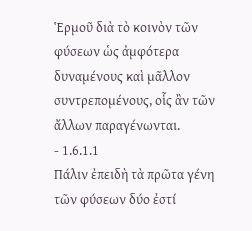Ἑρμοῦ διὰ τὸ κοινὸν τῶν φύσεων ὡς ἀμφότερα δυναμένους καὶ μᾶλλον συντρεπομένους, οἷς ἂν τῶν ἄλλων παραγένωνται.
- 1.6.1.1
Πάλιν ἐπειδὴ τὰ πρῶτα γένη τῶν φύσεων δύο ἐστί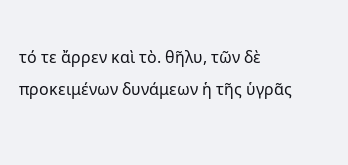τό τε ἄρρεν καὶ τὸ. θῆλυ, τῶν δὲ προκειμένων δυνάμεων ἡ τῆς ὑγρᾶς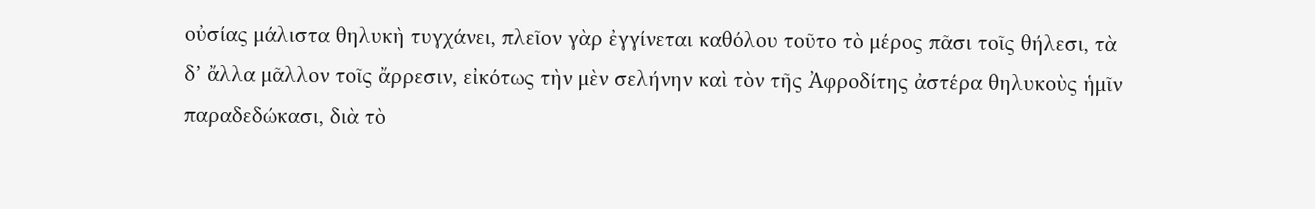οὐσίας μάλιστα θηλυκὴ τυγχάνει, πλεῖον γὰρ ἐγγίνεται καθόλου τοῦτο τὸ μέρος πᾶσι τοῖς θήλεσι, τὰ δ’ ἄλλα μᾶλλον τοῖς ἄρρεσιν, εἰκότως τὴν μὲν σελήνην καὶ τὸν τῆς Ἀφροδίτης ἀστέρα θηλυκοὺς ἡμῖν παραδεδώκασι, διὰ τὸ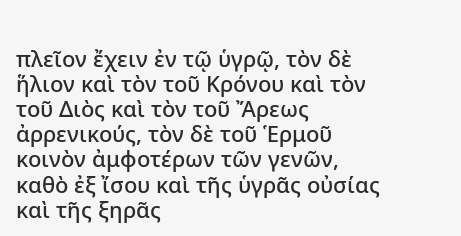πλεῖον ἔχειν ἐν τῷ ὑγρῷ, τὸν δὲ ἥλιον καὶ τὸν τοῦ Κρόνου καὶ τὸν τοῦ Διὸς καὶ τὸν τοῦ Ἄρεως ἀρρενικούς, τὸν δὲ τοῦ Ἑρμοῦ κοινὸν ἀμφοτέρων τῶν γενῶν, καθὸ ἐξ ἴσου καὶ τῆς ὑγρᾶς οὐσίας καὶ τῆς ξηρᾶς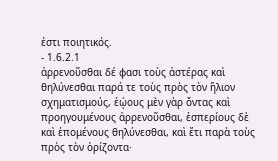ἐστι ποιητικός.
- 1.6.2.1
ἀρρενοῦσθαι δέ φασι τοὺς ἀστέρας καὶ θηλύνεσθαι παρά τε τοὺς πρὸς τὸν ἥλιον σχηματισμούς, ἑῴους μὲν γὰρ ὄντας καὶ προηγουμένους ἀρρενοῦσθαι, ἑσπερίους δὲ καὶ ἑπομένους θηλύνεσθαι, καὶ ἔτι παρὰ τοὺς πρὸς τὸν ὁρίζοντα·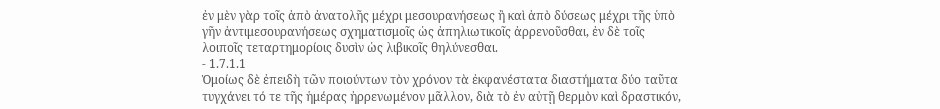ἐν μὲν γὰρ τοῖς ἀπὸ ἀνατολῆς μέχρι μεσουρανήσεως ἢ καὶ ἀπὸ δύσεως μέχρι τῆς ὑπὸ γῆν ἀντιμεσουρανήσεως σχηματισμοῖς ὡς ἀπηλιωτικοῖς ἀρρενοῦσθαι, ἐν δὲ τοῖς λοιποῖς τεταρτημορίοις δυσὶν ὡς λιβικοῖς θηλύνεσθαι.
- 1.7.1.1
Ὁμοίως δὲ ἐπειδὴ τῶν ποιούντων τὸν χρόνον τὰ ἐκφανέστατα διαστήματα δύο ταῦτα τυγχάνει τό τε τῆς ἡμέρας ἠρρενωμένον μᾶλλον, διὰ τὸ ἐν αὐτῇ θερμὸν καὶ δραστικόν,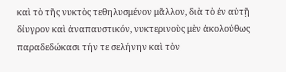καὶ τὸ τῆς νυκτὸς τεθηλυσμένον μᾶλλον, διὰ τὸ ἐν αὐτῇ δίυγρον καὶ ἀναπαυστικόν, νυκτερινοὺς μὲν ἀκολούθως παραδεδώκασι τήν τε σελήνην καὶ τὸν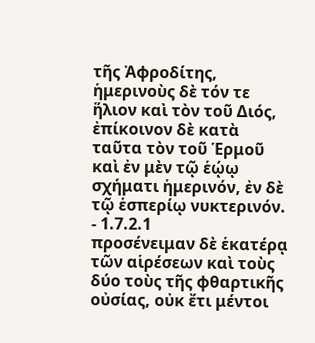τῆς Ἀφροδίτης, ἡμερινοὺς δὲ τόν τε ἥλιον καὶ τὸν τοῦ Διός, ἐπίκοινον δὲ κατὰ ταῦτα τὸν τοῦ Ἑρμοῦ καὶ ἐν μὲν τῷ ἑῴῳ σχήματι ἡμερινόν, ἐν δὲ τῷ ἑσπερίῳ νυκτερινόν.
- 1.7.2.1
προσένειμαν δὲ ἑκατέρᾳ τῶν αἱρέσεων καὶ τοὺς δύο τοὺς τῆς φθαρτικῆς οὐσίας, οὐκ ἔτι μέντοι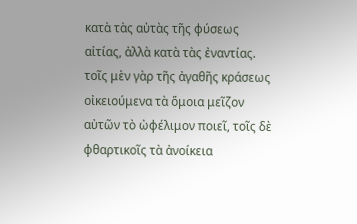κατὰ τὰς αὐτὰς τῆς φύσεως αἰτίας, ἀλλὰ κατὰ τὰς ἐναντίας. τοῖς μὲν γὰρ τῆς ἀγαθῆς κράσεως οἰκειούμενα τὰ ὅμοια μεῖζον αὐτῶν τὸ ὠφέλιμον ποιεῖ, τοῖς δὲ φθαρτικοῖς τὰ ἀνοίκεια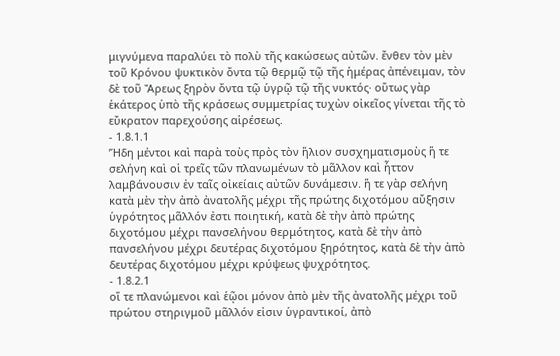μιγνύμενα παραλύει τὸ πολὺ τῆς κακώσεως αὐτῶν. ἔνθεν τὸν μὲν τοῦ Κρόνου ψυκτικὸν ὄντα τῷ θερμῷ τῷ τῆς ἡμέρας ἀπένειμαν, τὸν δὲ τοῦ Ἄρεως ξηρὸν ὄντα τῷ ὑγρῷ τῷ τῆς νυκτός· οὕτως γὰρ ἑκάτερος ὑπὸ τῆς κράσεως συμμετρίας τυχὼν οἰκεῖος γίνεται τῆς τὸ εὔκρατον παρεχούσης αἱρέσεως.
- 1.8.1.1
’Ήδη μέντοι καὶ παρὰ τοὺς πρὸς τὸν ἥλιον συσχηματισμοὺς ἥ τε σελήνη καὶ οἱ τρεῖς τῶν πλανωμένων τὸ μᾶλλον καὶ ἧττον λαμβάνουσιν ἐν ταῖς οἰκείαις αὐτῶν δυνάμεσιν. ἥ τε γὰρ σελήνη κατὰ μὲν τὴν ἀπὸ ἀνατολῆς μέχρι τῆς πρώτης διχοτόμου αὔξησιν ὑγρότητος μᾶλλόν ἐστι ποιητική, κατὰ δὲ τὴν ἀπὸ πρώτης διχοτόμου μέχρι πανσελήνου θερμότητος, κατὰ δὲ τὴν ἀπὸ πανσελήνου μέχρι δευτέρας διχοτόμου ξηρότητος, κατὰ δὲ τὴν ἀπὸ δευτέρας διχοτόμου μέχρι κρύψεως ψυχρότητος.
- 1.8.2.1
οἵ τε πλανώμενοι καὶ ἑῷοι μόνον ἀπὸ μὲν τῆς ἀνατολῆς μέχρι τοῦ πρώτου στηριγμοῦ μᾶλλόν εἰσιν ὑγραντικοί, ἀπὸ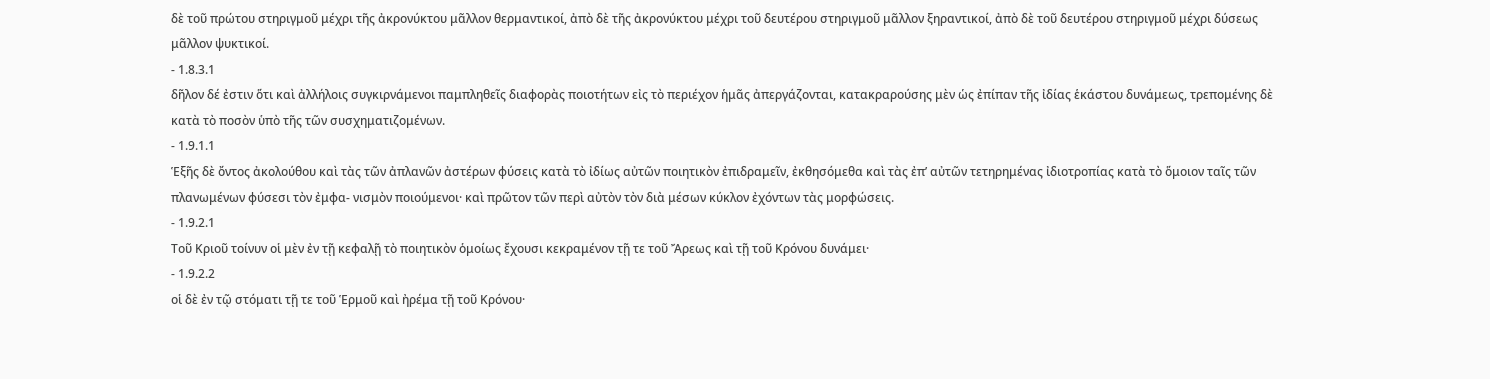δὲ τοῦ πρώτου στηριγμοῦ μέχρι τῆς ἀκρονύκτου μᾶλλον θερμαντικοί, ἀπὸ δὲ τῆς ἀκρονύκτου μέχρι τοῦ δευτέρου στηριγμοῦ μᾶλλον ξηραντικοί, ἀπὸ δὲ τοῦ δευτέρου στηριγμοῦ μέχρι δύσεως μᾶλλον ψυκτικοί.
- 1.8.3.1
δῆλον δέ ἐστιν ὅτι καὶ ἀλλήλοις συγκιρνάμενοι παμπληθεῖς διαφορὰς ποιοτήτων εἰς τὸ περιέχον ἡμᾶς ἀπεργάζονται, κατακραρούσης μὲν ὡς ἐπίπαν τῆς ἰδίας ἑκάστου δυνάμεως, τρεπομένης δὲ κατὰ τὸ ποσὸν ὑπὸ τῆς τῶν συσχηματιζομένων.
- 1.9.1.1
Ἑξῆς δὲ ὄντος ἀκολούθου καὶ τὰς τῶν ἀπλανῶν ἀστέρων φύσεις κατὰ τὸ ἰδίως αὐτῶν ποιητικὸν ἐπιδραμεῖν, ἐκθησόμεθα καὶ τὰς ἐπ’ αὐτῶν τετηρημένας ἰδιοτροπίας κατὰ τὸ ὅμοιον ταῖς τῶν πλανωμένων φύσεσι τὸν ἐμφα- νισμὸν ποιούμενοι· καὶ πρῶτον τῶν περὶ αὐτὸν τὸν διὰ μέσων κύκλον ἐχόντων τὰς μορφώσεις.
- 1.9.2.1
Τοῦ Κριοῦ τοίνυν οἱ μὲν ἐν τῇ κεφαλῇ τὸ ποιητικὸν ὁμοίως ἔχουσι κεκραμένον τῇ τε τοῦ Ἄρεως καὶ τῇ τοῦ Κρόνου δυνάμει·
- 1.9.2.2
οἱ δὲ ἐν τῷ στόματι τῇ τε τοῦ Ἑρμοῦ καὶ ἠρέμα τῇ τοῦ Κρόνου·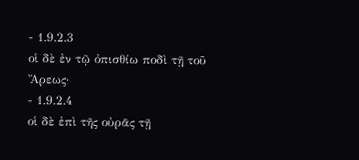- 1.9.2.3
οἱ δὲ ἐν τῷ ὀπισθίω ποδὶ τῇ τοῦ Ἄρεως·
- 1.9.2.4
οἱ δὲ ἐπὶ τῆς οὐρᾶς τῇ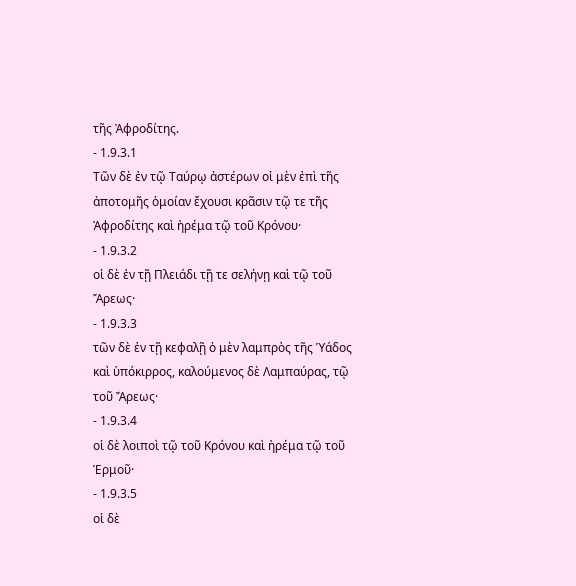τῆς Ἀφροδίτης.
- 1.9.3.1
Τῶν δὲ ἐν τῷ Ταύρῳ ἀστέρων οἱ μὲν ἐπὶ τῆς ἀποτομῆς ὁμοίαν ἔχουσι κρᾶσιν τῷ τε τῆς Ἀφροδίτης καὶ ἠρέμα τῷ τοῦ Κρόνου·
- 1.9.3.2
οἱ δὲ ἐν τῇ Πλειάδι τῇ τε σελήνῃ καὶ τῷ τοῦ Ἄρεως·
- 1.9.3.3
τῶν δὲ ἐν τῇ κεφαλῇ ὁ μὲν λαμπρὸς τῆς Ὑάδος καὶ ὑπόκιρρος, καλούμενος δὲ Λαμπαύρας, τῷ τοῦ Ἄρεως·
- 1.9.3.4
οἱ δὲ λοιποὶ τῷ τοῦ Κρόνου καὶ ἠρέμα τῷ τοῦ Ἑρμοῦ·
- 1.9.3.5
οἱ δὲ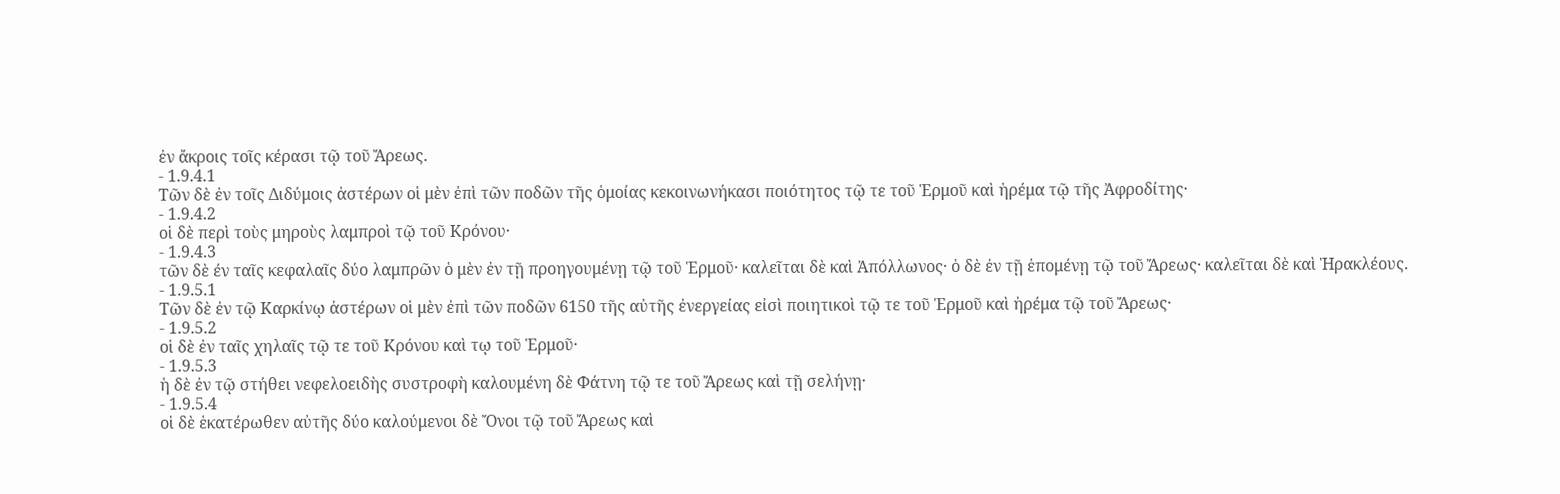ἐν ἄκροις τοῖς κέρασι τῷ τοῦ Ἄρεως.
- 1.9.4.1
Τῶν δὲ ἐν τοῖς Διδύμοις ἀστέρων οἱ μὲν ἐπὶ τῶν ποδῶν τῆς ὁμοίας κεκοινωνήκασι ποιότητος τῷ τε τοῦ Ἑρμοῦ καὶ ἠρέμα τῷ τῆς Ἀφροδίτης·
- 1.9.4.2
οἱ δὲ περὶ τοὺς μηροὺς λαμπροὶ τῷ τοῦ Κρόνου·
- 1.9.4.3
τῶν δὲ έν ταῖς κεφαλαῖς δύο λαμπρῶν ὁ μὲν ἐν τῇ προηγουμένῃ τῷ τοῦ Ἑρμοῦ· καλεῖται δὲ καὶ Ἀπόλλωνος· ὁ δὲ ἐν τῇ ἑπομένῃ τῷ τοῦ Ἄρεως· καλεῖται δὲ καὶ Ἡρακλέους.
- 1.9.5.1
Τῶν δὲ ἐν τῷ Καρκίνῳ ἀστέρων οἱ μὲν ἐπὶ τῶν ποδῶν 6150 τῆς αὐτῆς ἐνεργείας εἰσὶ ποιητικοὶ τῷ τε τοῦ Ἑρμοῦ καὶ ἠρέμα τῷ τοῦ Ἄρεως·
- 1.9.5.2
οἱ δὲ ἐν ταῖς χηλαῖς τῷ τε τοῦ Κρόνου καὶ τῳ τοῦ Ἑρμοῦ·
- 1.9.5.3
ἡ δὲ ἐν τῷ στήθει νεφελοειδὴς συστροφὴ καλουμένη δὲ Φάτνη τῷ τε τοῦ Ἄρεως καὶ τῇ σελήνῃ·
- 1.9.5.4
οἱ δὲ ἑκατέρωθεν αὐτῆς δύο καλούμενοι δὲ Ὄνοι τῷ τοῦ Ἄρεως καὶ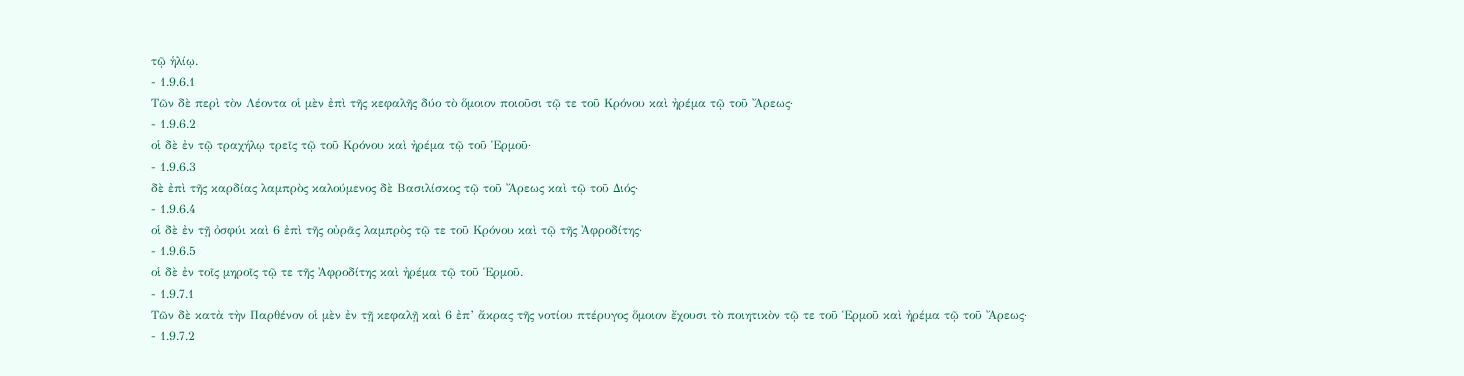τῷ ἡλίῳ.
- 1.9.6.1
Τῶν δὲ περὶ τὸν Λέοντα οἱ μὲν ἐπὶ τῆς κεφαλῆς δύο τὸ ὅμοιον ποιοῦσι τῷ τε τοῦ Κρόνου καὶ ἠρέμα τῷ τοῦ Ἄρεως·
- 1.9.6.2
οἱ δὲ ἐν τῷ τραχήλῳ τρεῖς τῷ τοῦ Κρόνου καὶ ἠρέμα τῷ τοῦ Ἑρμοῦ·
- 1.9.6.3
δὲ ἐπὶ τῆς καρδίας λαμπρὸς καλούμενος δὲ Βασιλίσκος τῷ τοῦ Ἄρεως καὶ τῷ τοῦ Διός·
- 1.9.6.4
οἱ δὲ ἐν τῇ ὀσφύι καὶ 6 ἐπὶ τῆς οὐρᾶς λαμπρὸς τῷ τε τοῦ Κρόνου καὶ τῷ τῆς Ἀφροδίτης·
- 1.9.6.5
οἱ δὲ ἐν τοῖς μηροῖς τῷ τε τῆς Ἀφροδίτης καὶ ἠρέμα τῷ τοῦ Ἑρμοῦ.
- 1.9.7.1
Τῶν δὲ κατὰ τὴν Παρθένον οἱ μὲν ἐν τῇ κεφαλῇ καὶ 6 ἐπ’ ἄκρας τῆς νοτίου πτέρυγος ὅμοιον ἔχουσι τὸ ποιητικὸν τῷ τε τοῦ Ἑρμοῦ καὶ ἠρέμα τῷ τοῦ Ἄρεως·
- 1.9.7.2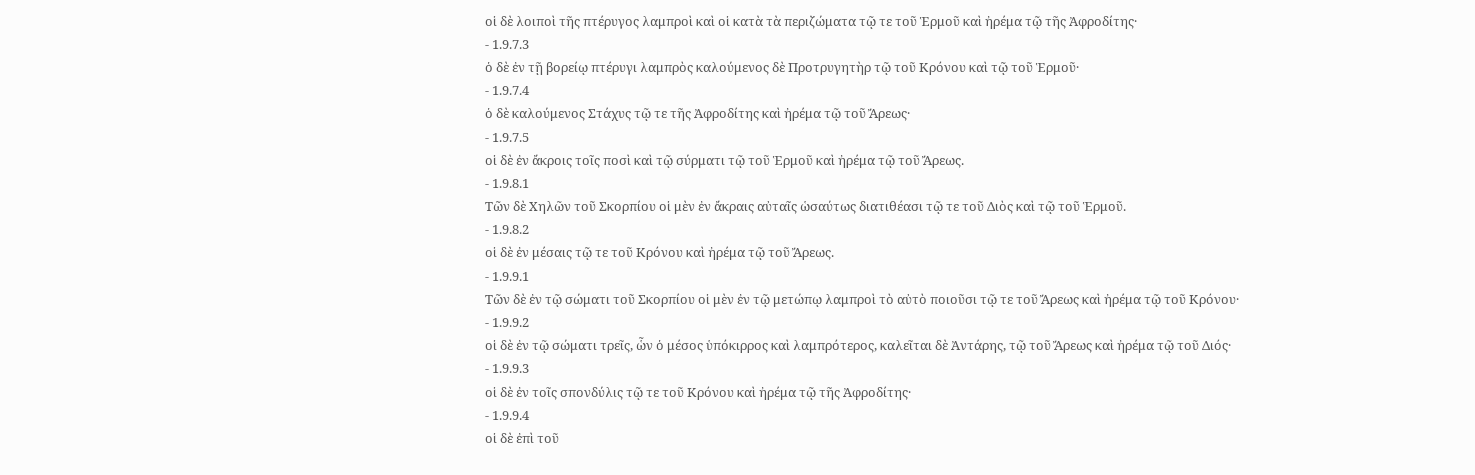οἱ δὲ λοιποὶ τῆς πτέρυγος λαμπροὶ καὶ οἱ κατὰ τὰ περιζώματα τῷ τε τοῦ Ἑρμοῦ καὶ ἠρέμα τῷ τῆς Ἀφροδίτης·
- 1.9.7.3
ὁ δὲ ἐν τῇ βορείῳ πτέρυγι λαμπρὸς καλούμενος δὲ Προτρυγητὴρ τῷ τοῦ Κρόνου καὶ τῷ τοῦ Ἑρμοῦ·
- 1.9.7.4
ὁ δὲ καλούμενος Στάχυς τῷ τε τῆς Ἀφροδίτης καὶ ἠρέμα τῷ τοῦ Ἄρεως·
- 1.9.7.5
οἱ δὲ ἐν ἄκροις τοῖς ποσὶ καὶ τῷ σύρματι τῷ τοῦ Ἑρμοῦ καὶ ἠρέμα τῷ τοῦ Ἄρεως.
- 1.9.8.1
Τῶν δὲ Χηλῶν τοῦ Σκορπίου οἱ μὲν ἐν ἄκραις αὐταῖς ὡσαύτως διατιθέασι τῷ τε τοῦ Διὸς καὶ τῷ τοῦ Ἑρμοῦ.
- 1.9.8.2
οἱ δὲ ἐν μέσαις τῷ τε τοῦ Κρόνου καὶ ἠρέμα τῷ τοῦ Ἄρεως.
- 1.9.9.1
Τῶν δὲ ἐν τῷ σώματι τοῦ Σκορπίου οἱ μὲν ἐν τῷ μετώπῳ λαμπροὶ τὸ αὐτὸ ποιοῦσι τῷ τε τοῦ Ἄρεως καὶ ἠρέμα τῷ τοῦ Κρόνου·
- 1.9.9.2
οἱ δὲ ἐν τῷ σώματι τρεῖς, ὧν ὁ μέσος ὑπόκιρρος καὶ λαμπρότερος, καλεῖται δὲ Ἀντάρης, τῷ τοῦ Ἄρεως καὶ ἠρέμα τῷ τοῦ Διός·
- 1.9.9.3
οἱ δὲ ἐν τοῖς σπονδύλις τῷ τε τοῦ Κρόνου καὶ ἠρέμα τῷ τῆς Ἀφροδίτης·
- 1.9.9.4
οἱ δὲ ἐπὶ τοῦ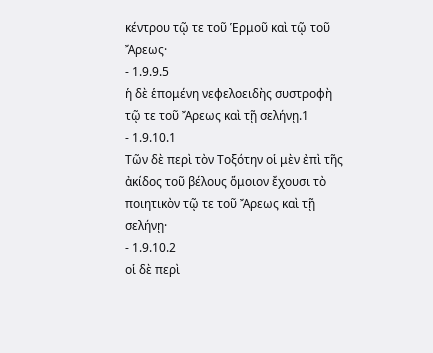κέντρου τῷ τε τοῦ Ἑρμοῦ καὶ τῷ τοῦ Ἄρεως·
- 1.9.9.5
ἡ δὲ ἑπομένη νεφελοειδὴς συστροφὴ τῷ τε τοῦ Ἄρεως καὶ τῇ σελήνῃ.1
- 1.9.10.1
Τῶν δὲ περὶ τὸν Τοξότην οἱ μὲν ἐπὶ τῆς ἀκίδος τοῦ βέλους ὅμοιον ἔχουσι τὸ ποιητικὸν τῷ τε τοῦ Ἄρεως καὶ τῇ σελήνῃ·
- 1.9.10.2
οἱ δὲ περὶ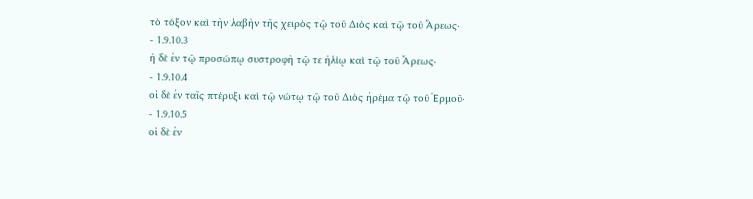τὸ τόξον καὶ τὴν λαβὴν τῆς χειρὸς τῷ τοῦ Διὸς καὶ τῷ τοῦ Ἄρεως·
- 1.9.10.3
ἡ δὲ ἐν τῷ προσώπῳ συστροφὴ τῷ τε ἡλίῳ καὶ τῷ τοῦ Ἄρεως·
- 1.9.10.4
οἱ δὲ ἐν ταῖς πτέρυξι καὶ τῷ νώτῳ τῷ τοῦ Διὸς ἠρέμα τῷ τοῦ Ἑρμοῦ·
- 1.9.10.5
οἱ δὲ ἐν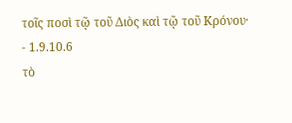τοῖς ποσὶ τῷ τοῦ Διὸς καὶ τῷ τοῦ Κρόνου·
- 1.9.10.6
τὸ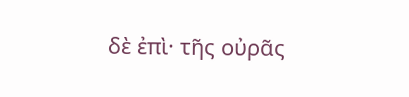δὲ ἐπὶ· τῆς οὐρᾶς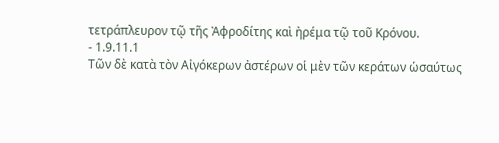τετράπλευρον τῷ τῆς Ἀφροδίτης καὶ ἠρέμα τῷ τοῦ Κρόνου.
- 1.9.11.1
Τῶν δὲ κατὰ τὸν Αἰγόκερων ἀστέρων οἱ μὲν τῶν κεράτων ὡσαύτως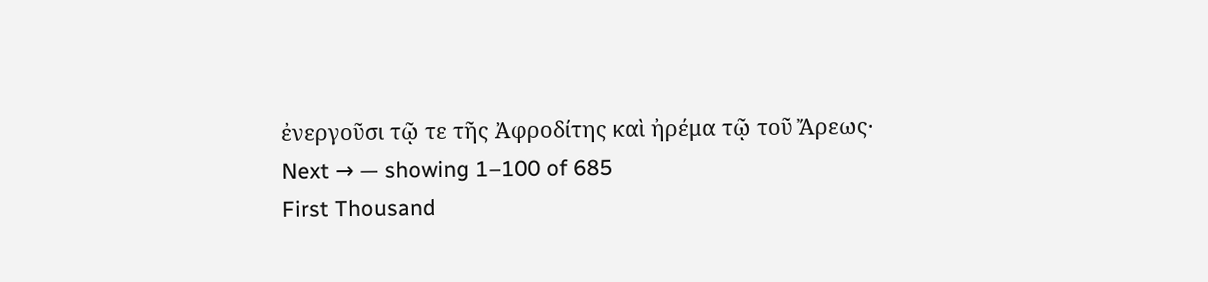ἐνεργοῦσι τῷ τε τῆς Ἀφροδίτης καὶ ἠρέμα τῷ τοῦ Ἄρεως·
Next → — showing 1–100 of 685
First Thousand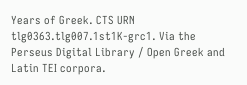Years of Greek. CTS URN tlg0363.tlg007.1st1K-grc1. Via the Perseus Digital Library / Open Greek and Latin TEI corpora.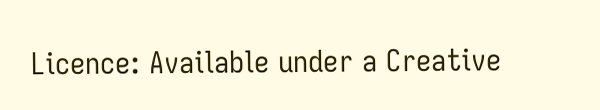Licence: Available under a Creative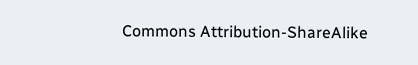Commons Attribution-ShareAlike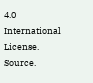4.0 International License. Source.